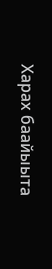Харах баайыыта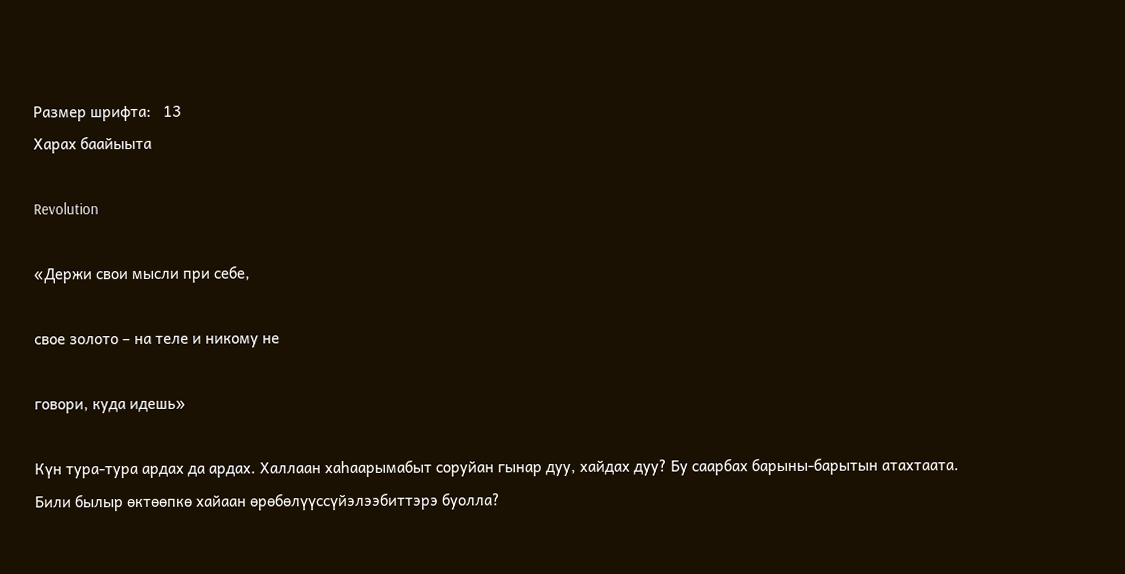Размер шрифта:   13
Харах баайыыта

Revolution

«Держи свои мысли при себе,

свое золото – на теле и никому не

говори, куда идешь»

Күн тура-тура ардах да ардах. Халлаан хаһаарымабыт соруйан гынар дуу, хайдах дуу? Бу саарбах барыны-барытын атахтаата. Били былыр өктөөпкө хайаан өрөбөлүүссүйэлээбиттэрэ буолла?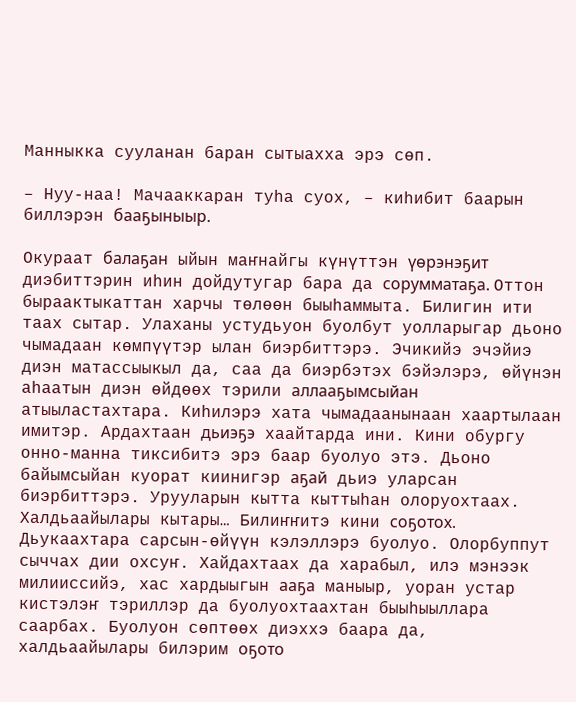Манныкка сууланан баран сытыахха эрэ сөп.

– Нуу-наа! Мачааккаран туһа суох, – киһибит баарын биллэрэн бааҕыныыр.

Окураат балаҕан ыйын маҥнайгы күнүттэн үөрэнэҕит диэбиттэрин иһин дойдутугар бара да сорумматаҕа. Оттон быраактыкаттан харчы төлөөн быыһаммыта. Билигин ити таах сытар. Улаханы устудьуон буолбут уолларыгар дьоно чымадаан көмпүүтэр ылан биэрбиттэрэ. Эчикийэ эчэйиэ диэн матассыыкыл да, саа да биэрбэтэх бэйэлэрэ, өйүнэн аһаатын диэн өйдөөх тэрили аллааҕымсыйан атыыластахтара. Киһилэрэ хата чымадаанынаан хаартылаан имитэр. Ардахтаан дьиэҕэ хаайтарда ини. Кини обургу онно-манна тиксибитэ эрэ баар буолуо этэ. Дьоно байымсыйан куорат киинигэр аҕай дьиэ уларсан биэрбиттэрэ. Урууларын кытта кыттыһан олоруохтаах. Халдьаайылары кытары… Билиҥҥитэ кини соҕотох. Дьукаахтара сарсын-өйүүн кэлэллэрэ буолуо. Олорбуппут сыччах дии охсуҥ. Хайдахтаах да харабыл, илэ мэнээк милииссийэ, хас хардыыгын ааҕа маныыр, уоран устар кистэлэҥ тэриллэр да буолуохтаахтан быыһыыллара саарбах. Буолуон сөптөөх диэххэ баара да, халдьаайылары билэрим оҕото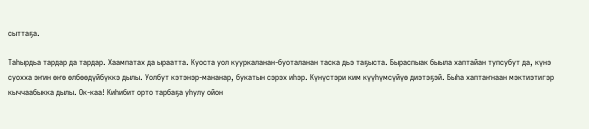сыттаҕа.

Таһырдьа тардар да тардар. Хаампатах да ыраатта. Куоста уол кууркаланан-буоталанан таска дьэ таҕыста. Быраспыак быыла хаптайан тупсубут да, күнэ суохха эҥин өҥө өлбөөдүйбүккэ дылы. Уолбут кэтэнэр-мананар, букатын сэрэх иһэр. Күнүстэри ким күүһүмсүйүө диэтэҕэй. Быһа хаптаҥнаан мэктиэтигэр кыччаабыкка дылы. Ок-каа! Киһибит орто тарбаҕа уһулу ойон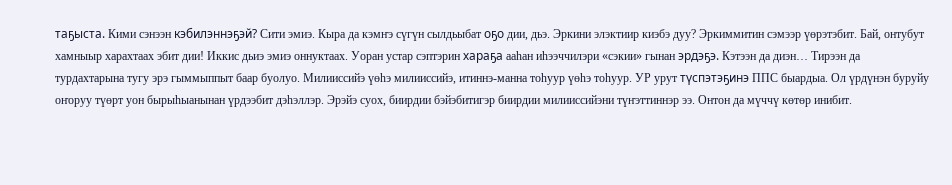таҕыста. Кими сэнээн кэбилэннэҕэй? Сити эмиэ. Кыра да кэмҥэ сүгүн сылдьыбат оҕо дии, дьэ. Эркини элэктиир киэбэ дуу? Эркиммитин сэмээр үөрэтэбит. Бай, онтубут хамныыр харахтаах эбит дии! Иккис дьиэ эмиэ оннуктаах. Уоран устар сэптэрин хараҕа ааһан иһээччилэри «сэкии» гынан эрдэҕэ. Кэтээн да диэн… Тирээн да турдахтарына тугу эрэ гыммыппыт баар буолуо. Милииссийэ үөһэ милииссийэ, итиннэ-манна тоһуур үөһэ тоһуур. УР урут түспэтэҕинэ ППС быардыа. Ол үрдүнэн буруйу оҥоруу түөрт уон бырыһыанынан үрдээбит дэһэллэр. Эрэйэ суох, биирдии бэйэбитигэр биирдии милииссийэни түҥэттиннэр ээ. Онтон да мүччү көтөр инибит.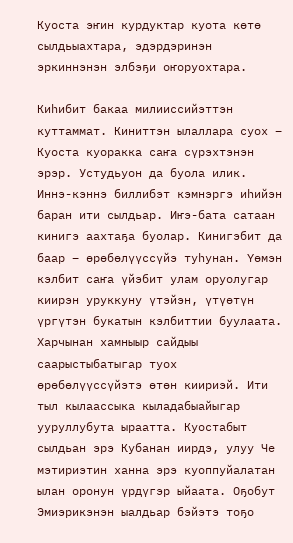Куоста эҥин курдуктар куота көтө сылдьыахтара, эдэрдэринэн эркиннэнэн элбэҕи оҥоруохтара.

Киһибит бакаа милииссийэттэн куттаммат. Киниттэн ылаллара суох – Куоста куоракка саҥа сүрэхтэнэн эрэр. Устудьуон да буола илик. Иннэ-кэннэ биллибэт кэмнэргэ иһийэн баран ити сылдьар. Иҥэ-бата сатаан кинигэ аахтаҕа буолар. Кинигэбит да баар – өрөбөлүүссүйэ туһунан. Үөмэн кэлбит саҥа үйэбит улам оруолугар киирэн уруккуну үтэйэн, үтүөтүн үргүтэн букатын кэлбиттии буулаата. Харчынан хамныыр сайдыы саарыстыбатыгар туох өрөбөлүүссүйэтэ өтөн киириэй. Ити тыл кылаассыка кыладабыайыгар ууруллубута ыраатта. Куостабыт сылдьан эрэ Кубанан иирдэ, улуу Че мэтириэтин ханна эрэ куоппуйалатан ылан оронун үрдүгэр ыйаата. Оҕобут Эмиэрикэнэн ыалдьар бэйэтэ тоҕо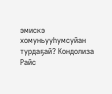эмискэ хомуньууһумсуйан турдаҕай? Кондолиза Райс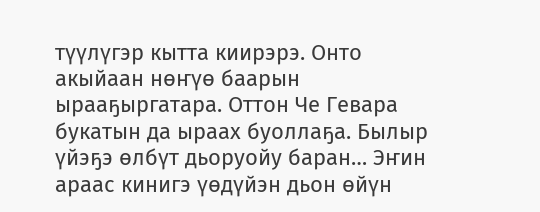түүлүгэр кытта киирэрэ. Онто акыйаан нөҥүө баарын ырааҕыргатара. Оттон Че Гевара букатын да ыраах буоллаҕа. Былыр үйэҕэ өлбүт дьоруойу баран… Эҥин араас кинигэ үөдүйэн дьон өйүн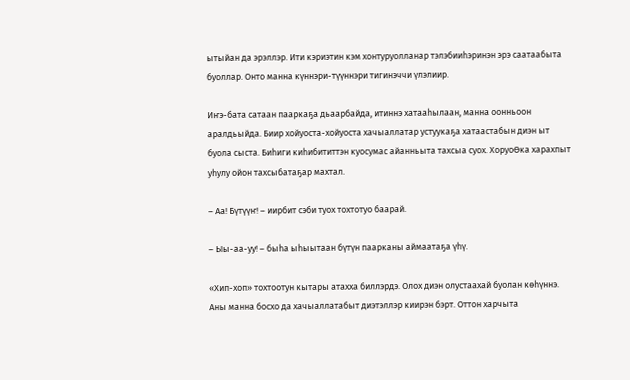ытыйан да эрэллэр. Ити кэриэтин кэм хонтуруолланар тэлэбииһэринэн эрэ саатаабыта буоллар. Онто манна күннэри-түүннэри тигинэччи үлэлиир.

Иҥэ-бата сатаан пааркаҕа дьаарбайда, итиннэ хатааһылаан, манна оонньоон аралдьыйда. Биир хойуоста-хойуоста хачыаллатар устуукаҕа хатаастабын диэн ыт буола сыста. Биһиги киһибититтэн куосумас айанньыта тахсыа суох. ХоруоӨка харахпыт уһулу ойон тахсыбатаҕар махтал.

– Аа! Бүтүүҥ! – иирбит сэби туох тохтотуо баарай.

– Ыы-аа-уу! – быһа ыһыытаан бүтүн паарканы аймаатаҕа үһү.

«Хип-хоп» тохтоотун кытары атахха биллэрдэ. Олох диэн олустаахай буолан көһүннэ. Аны манна босхо да хачыаллатабыт диэтэллэр киирэн бэрт. Оттон харчыта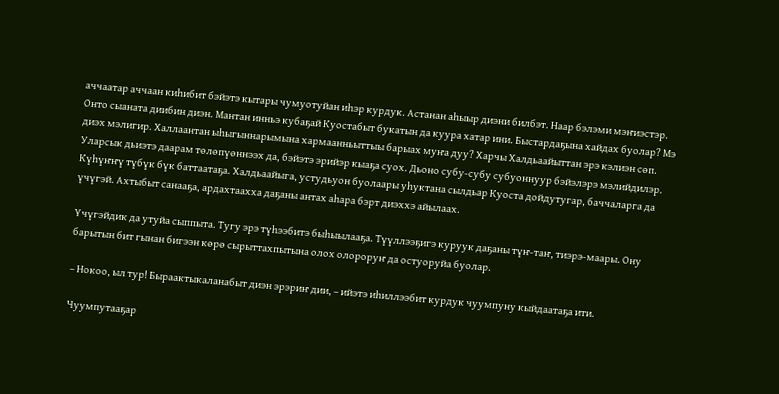аччаатар аччаан киһибит бэйэтэ кытары чумуотуйан иһэр курдук. Астанан аһыыр диэни билбэт. Наар бэлэми мэҥиэстэр. Онто сыаната диибин диэн. Мантан инньэ кубаҕай Куостабыт букатын да куура хатар ини. Быстардаҕына хайдах буолар? Мэ диэх мэлигир. Халлаантан ыһыгыннарымына хармаанньыттыы барыах муҥа дуу? Харчы Халдьаайыттан эрэ кэлиэн сөп. Уларсык дьиэтэ даарам төлөпүөннээх да, бэйэтэ эрийэр кыаҕа суох. Дьоно субу-субу субуоннуур бэйэлэрэ мэлийдилэр. Күһүҥҥү түбүк бүк баттаатаҕа. Халдьаайыга, устудьуон буолаары уһуктана сылдьар Куоста дойдутугар, баччаларга да үчүгэй. Ахтыбыт санааҕа, ардахтаахха даҕаны антах аһара бэрт диэххэ айылаах.

Үчүгэйдик да утуйа сыппыта. Тугу эрэ түһээбитэ быһыылааҕа. Түүллээҕигэ куруук даҕаны түҥ-таҥ, тиэрэ-маары. Ону барытын бит гынан бигээн көрө сырыттахпытына олох олороруҥ да остуоруйа буолар.

– Нокоо, ыл тур! Быраактыкаланабыт диэн эрэриҥ дии, – ийэтэ иһиллээбит курдук чуумпуну кыйдаатаҕа ити.

Чуумпутааҕар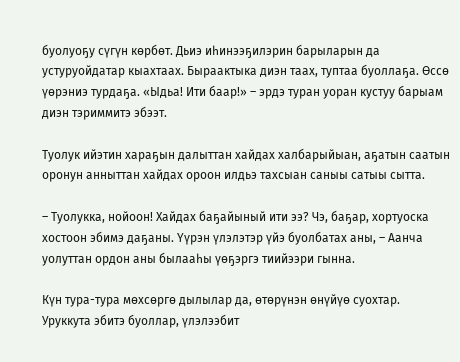буолуоҕу сүгүн көрбөт. Дьиэ иһинээҕилэрин барыларын да устуруойдатар кыахтаах. Быраактыка диэн таах, туптаа буоллаҕа. Өссө үөрэниэ турдаҕа. «Ыдьа! Ити баар!» – эрдэ туран уоран кустуу барыам диэн тэриммитэ эбээт.

Туолук ийэтин хараҕын далыттан хайдах халбарыйыан, аҕатын саатын оронун анныттан хайдах ороон илдьэ тахсыан саныы сатыы сытта.

– Туолукка, нойоон! Хайдах баҕайыный ити ээ? Чэ, баҕар, хортуоска хостоон эбимэ даҕаны. Үүрэн үлэлэтэр үйэ буолбатах аны, – Аанча уолуттан ордон аны былааһы үөҕэргэ тиийээри гынна.

Күн тура-тура мөхсөргө дылылар да, өтөрүнэн өнүйүө суохтар. Уруккута эбитэ буоллар, үлэлээбит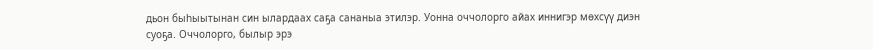дьон быһыытынан син ылардаах саҕа сананыа этилэр. Уонна оччолорго айах иннигэр мөхсүү диэн суоҕа. Оччолорго, былыр эрэ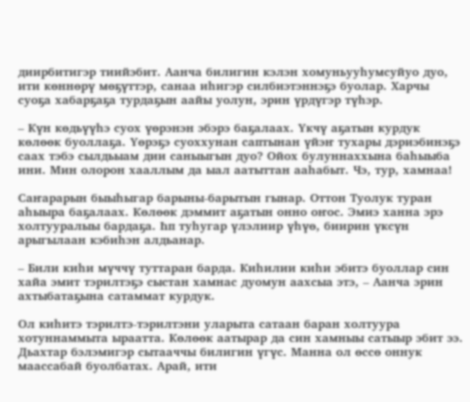диирбитигэр тиийэбит. Аанча билигин кэлэн хомуньууһумсуйуо дуо, ити көннөрү мөҕүттэр, санаа иһигэр силбиэтэннэҕэ буолар. Харчы суоҕа хабарҕаҕа турдаҕын аайы уолун, эрин үрдүгэр түһэр.

– Күн көдьүүһэ суох үөрэнэн эбэрэ баҕалаах. Үкчү аҕатын курдук көлөөк буоллаҕа. Үөрэҕэ суоххунан саптынан үйэҥ тухары дэриэбинэҕэ саах тэбэ сылдьыам дии саныыгын дуо? Ойох булуннаххына баһыыба ини. Мин олорон хааллым да ыал аатыттан ааһабыт. Чэ, тур, хамнаа!

Саҥарарын быыһыгар барыны-барытын гынар. Оттон Туолук туран аһыыра баҕалаах. Көлөөк дэммит аҕатын онно оҥос. Эмиэ ханна эрэ холтууралыы бардаҕа. Һп туһугар үлэлиир үһүө, биирин үксүн арыгылаан кэбиһэн алдьанар.

– Били киһи мүччү туттаран барда. Киһилии киһи эбитэ буоллар син хайа эмит тэрилтэҕэ сыстан хамнас дуомун аахсыа этэ, – Аанча эрин ахтыбатаҕына сатаммат курдук.

Ол киһитэ тэрилтэ-тэрилтэни уларыта сатаан баран холтуура хотуннаммыта ыраатта. Көлөөк аатырар да син хамныы сатыыр эбит ээ. Дьахтар бэлэмигэр сытааччы билигин үгүс. Манна ол өссө оннук маассабай буолбатах. Арай, ити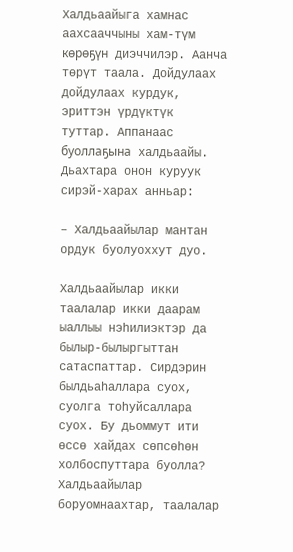Халдьаайыга хамнас аахсааччыны хам-түм көрөҕүн диэччилэр. Аанча төрүт таала. Дойдулаах дойдулаах курдук, эриттэн үрдүктүк туттар. Аппанаас буоллаҕына халдьаайы. Дьахтара онон куруук сирэй-харах анньар:

– Халдьаайылар мантан ордук буолуоххут дуо.

Халдьаайылар икки таалалар икки даарам ыаллыы нэһилиэктэр да былыр-былыргыттан сатаспаттар. Сирдэрин былдьаһаллара суох, суолга тоһуйсаллара суох. Бу дьоммут ити өссө хайдах сөпсөһөн холбоспуттара буолла? Халдьаайылар боруомнаахтар, таалалар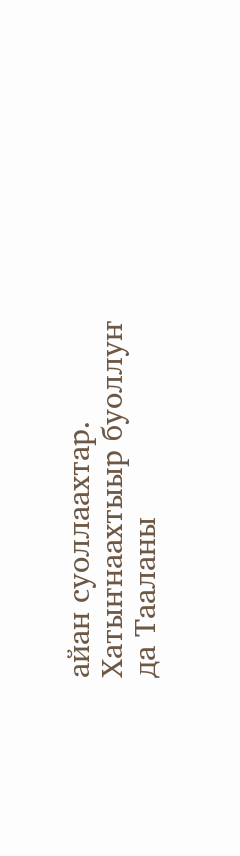айан суоллаахтар. Хатыҥнаахтыыр буоллуҥ да Тааланы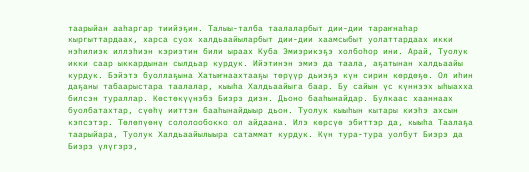таарыйан ааһаргар тиийэҕин. Талыы-талба таалаларбыт дии-дии тараҥнаһар кыргыттардаах, харса суох халдьаайыларбыт дии-дии хаамсыбыт уолаттардаах икки нэһилиэк иллэһиэн кэриэтин били ыраах Куба Эмиэрикэҕэ холбоһор ини. Арай, Туолук икки саар ыккардынан сылдьар курдук. Ийэтинэн эмиэ да таала, аҕатынан халдьаайы курдук. Бэйэтэ буоллаҕына Хатыҥнаахтааҕы төрүүр дьиэҕэ күн сирин көрдөҕө. Ол иһин даҕаны табаарыстара таалалар, кыыһа Халдьаайыга баар. Бу сайын үс күннээх ыһыахха билсэн тураллар. Көстөкүүнэбэ Биэрэ диэн. Дьоно бааһынайдар. Булкаас хааннаах буолбатахтар, сүөһү ииттэн бааһынайдыыр дьон. Туолук кыыһын кытары киэһэ ахсын кэпсэтэр. Төлөпүөнү сололообокко ол айдаана. Илэ көрсүө эбиттэр да, кыыһа Таалаҕа таарыйара, Туолук Халдьаайылыыра сатаммат курдук. Күн тура-тура уолбут Биэрэ да Биэрэ үлүгэрэ,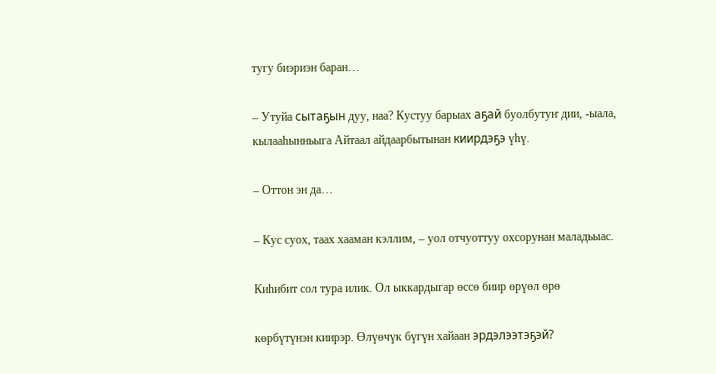тугу биэриэн баран…

– Утуйа сытаҕын дуу, наа? Кустуу барыах аҕай буолбутуҥ дии, -ыала, кылааһынньыга Айтаал айдаарбытынан киирдэҕэ үһү.

– Оттон эн да…

– Кус суох, таах хааман кэллим, – уол отчуоттуу охсорунан маладьыас.

Киһибит сол тура илик. Ол ыккардыгар өссө биир өрүөл өрө

көрбүтүнэн киирэр. Өлүөчүк бүгүн хайаан эрдэлээтэҕэй?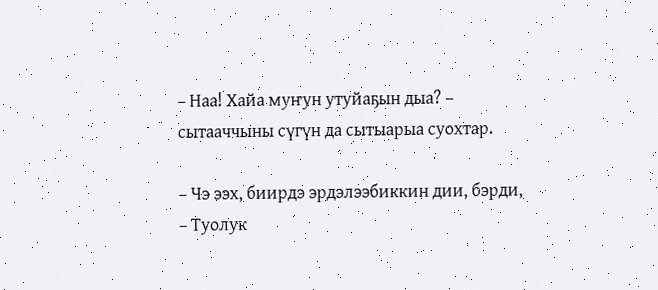– Наа! Хайа муҥун утуйаҕын дыа? – сытааччыны сүгүн да сытыарыа суохтар.

– Чэ ээх, биирдэ эрдэлээбиккин дии, бэрди, – Туолук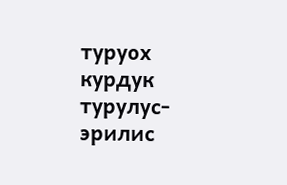туруох курдук турулус-эрилис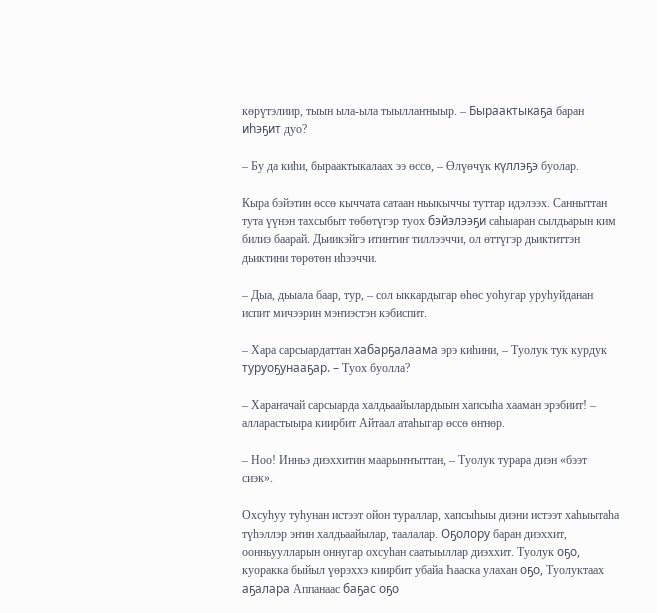көрүтэлиир, тыын ыла-ыла тыыллаҥныыр. – Быраактыкаҕа баран иһэҕит дуо?

– Бу да киһи, быраактыкалаах ээ өссө, – Өлүөчүк күллэҕэ буолар.

Кыра бэйэтин өссө кыччата сатаан ньыкыччы туттар идэлээх. Санныттан тута үүнэн тахсыбыт төбөтүгэр туох бэйэлээҕи саһыаран сылдьарын ким билиэ баарай. Дьиикэйгэ итинтиҥ тиллээччи, ол өттүгэр дьиктиттэн дьиктини төрөтөн иһээччи.

– Дыа, дьыала баар, тур, – сол ыккардыгар өһөс уоһугар уруһуйданан испит мичээрин мэҥиэстэн кэбиспит.

– Хара сарсыардаттан хабарҕалаама эрэ киһини, – Туолук тук курдук туруоҕунааҕар. – Туох буолла?

– Хараҥачай сарсыарда халдьаайылардыын хапсыһа хааман эрэбиит! – алларастыыра киирбит Айтаал атаһыгар өссө өҥнөр.

– Ноо! Инньэ диэххитин маарыҥҥыттан, – Туолук турара диэн «бээт сиэк».

Охсуһуу туһунан истээт ойон тураллар, хапсыһыы диэни истээт хаһыытаһа түһэллэр эҥин халдьаайылар, таалалар. Оҕолору баран диэххит, оонньуулларын оннугар охсуһан саатыыллар диэххит. Туолук оҕо, куоракка быйыл үөрэххэ киирбит убайа Һааска улахан оҕо, Туолуктаах аҕалара Аппанаас баҕас оҕо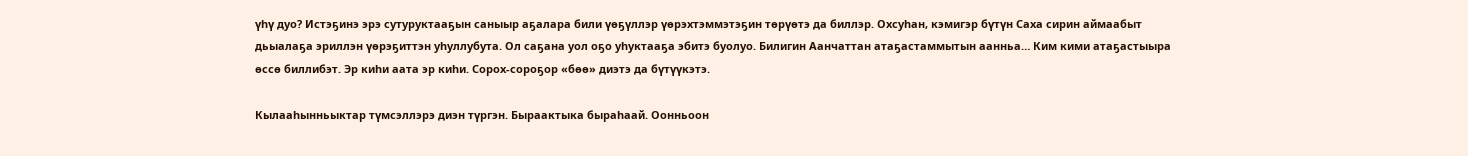үһү дуо? Истэҕинэ эрэ сутуруктааҕын саныыр аҕалара били үөҕүллэр үөрэхтэммэтэҕин төрүөтэ да биллэр. Охсуһан, кэмигэр бүтүн Саха сирин аймаабыт дьыалаҕа эриллэн үөрэҕиттэн уһуллубута. Ол саҕана уол оҕо уһуктааҕа эбитэ буолуо. Билигин Аанчаттан атаҕастаммытын аанньа… Ким кими атаҕастыыра өссө биллибэт. Эр киһи аата эр киһи. Сорох-сороҕор «бөө» диэтэ да бүтүүкэтэ.

Кылааһынньыктар түмсэллэрэ диэн түргэн. Быраактыка быраһаай. Оонньоон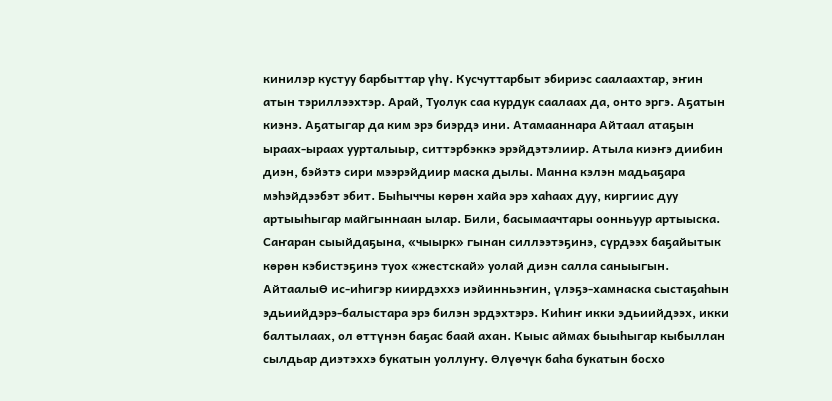кинилэр кустуу барбыттар үһү. Кусчуттарбыт эбириэс саалаахтар, эҥин атын тэриллээхтэр. Арай, Туолук саа курдук саалаах да, онто эргэ. Аҕатын киэнэ. Аҕатыгар да ким эрэ биэрдэ ини. Атамааннара Айтаал атаҕын ыраах-ыраах уурталыыр, ситтэрбэккэ эрэйдэтэлиир. Атыла киэҥэ диибин диэн, бэйэтэ сири мээрэйдиир маска дылы. Манна кэлэн мадьаҕара мэһэйдээбэт эбит. Быһыччы көрөн хайа эрэ хаһаах дуу, киргиис дуу артыыһыгар майгыннаан ылар. Били, басымаачтары оонньуур артыыска. Саҥаран сыыйдаҕына, «чыырк» гынан силлээтэҕинэ, сүрдээх баҕайытык көрөн кэбистэҕинэ туох «жестскай» уолай диэн салла саныыгын. АйтаалыӨ ис-иһигэр киирдэххэ иэйинньэҥин, үлэҕэ-хамнаска сыстаҕаһын эдьиийдэрэ-балыстара эрэ билэн эрдэхтэрэ. Киһиҥ икки эдьиийдээх, икки балтылаах, ол өттүнэн баҕас баай ахан. Кыыс аймах быыһыгар кыбыллан сылдьар диэтэххэ букатын уоллуҥу. Өлүөчүк баһа букатын босхо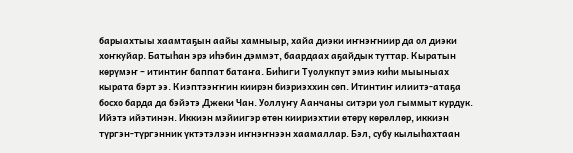барыахтыы хаамтаҕын аайы хамныыр, хайа диэки иҥнэҥниир да ол диэки хоҥкуйар. Батыһан эрэ иһэбин дэммэт, баардаах аҕайдык туттар. Кыратын көрүмэҥ – итинтиҥ баппат батаҥа. Биһиги Туолукпут эмиэ киһи мыыныах кырата бэрт ээ. Киэптээҥҥин киирэн биэриэххин сөп. Итинтиҥ илиитэ-атаҕа босхо барда да бэйэтэ Джеки Чан. Уоллуҥу Аанчаны ситэри уол гыммыт курдук. Ийэтэ ийэтинэн. Иккиэн мэйиигэр өтөн киириэхтии өтөрү көрөллөр, иккиэн түргэн-түргэнник үктэтэлээн иҥнэҥнээн хаамаллар. Бэл, субу кылыһахтаан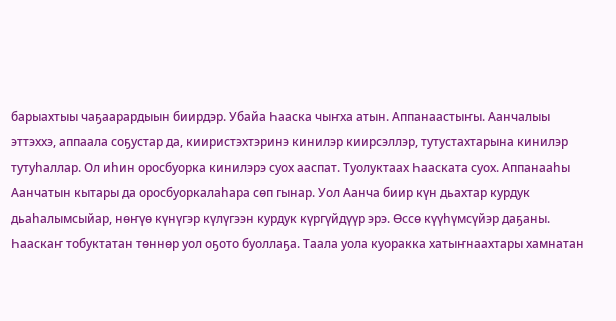барыахтыы чаҕаарардыын биирдэр. Убайа Һааска чыҥха атын. Аппанаастыҥы. Аанчалыы эттэххэ, аппаала соҕустар да, кииристэхтэринэ кинилэр киирсэллэр, тутустахтарына кинилэр тутуһаллар. Ол иһин оросбуорка кинилэрэ суох ааспат. Туолуктаах Һааската суох. Аппанааһы Аанчатын кытары да оросбуоркалаһара сөп гынар. Уол Аанча биир күн дьахтар курдук дьаһалымсыйар, нөҥүө күнүгэр күлүгээн курдук күргүйдүүр эрэ. Өссө күүһүмсүйэр даҕаны. Һааскаҥ тобуктатан төннөр уол оҕото буоллаҕа. Таала уола куоракка хатыҥнаахтары хамнатан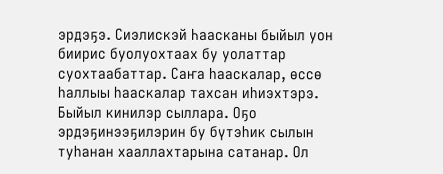эрдэҕэ. Сиэлискэй Һаасканы быйыл уон биирис буолуохтаах бу уолаттар суохтаабаттар. Саҥа һааскалар, өссө һаллыы һааскалар тахсан иһиэхтэрэ. Быйыл кинилэр сыллара. Оҕо эрдэҕинээҕилэрин бу бүтэһик сылын туһанан хааллахтарына сатанар. Ол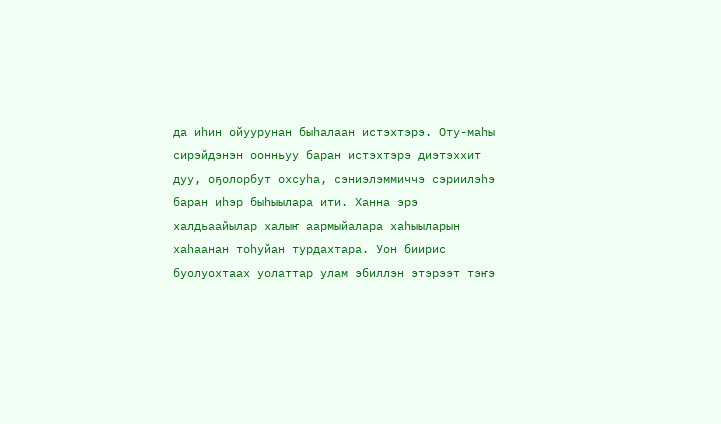да иһин ойуурунан быһалаан истэхтэрэ. Оту-маһы сирэйдэнэн оонньуу баран истэхтэрэ диэтэххит дуу, оҕолорбут охсуһа, сэниэлэммиччэ сэриилэһэ баран иһэр быһыылара ити. Ханна эрэ халдьаайылар халыҥ аармыйалара хаһыыларын хаһаанан тоһуйан турдахтара. Уон биирис буолуохтаах уолаттар улам эбиллэн этэрээт тэҥэ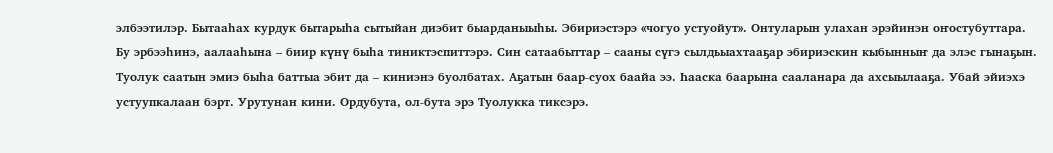элбээтилэр. Бытааһах курдук бытарыһа сытыйан диэбит быарданыыһы. Эбириэстэрэ «чогуо устуойут». Онтуларын улахан эрэйинэн оҥостубуттара. Бу эрбээһинэ, аалааһына – биир күнү быһа тиниктэспиттэрэ. Син сатаабыттар – сааны сүгэ сылдьыахтааҕар эбириэскин кыбынныҥ да элэс гынаҕын. Туолук саатын эмиэ быһа баттыа эбит да – киниэнэ буолбатах. Аҕатын баар-суох баайа ээ. Һааска баарына сааланара да ахсыылааҕа. Убай эйиэхэ устуупкалаан бэрт. Урутунан кини. Ордубута, ол-бута эрэ Туолукка тиксэрэ.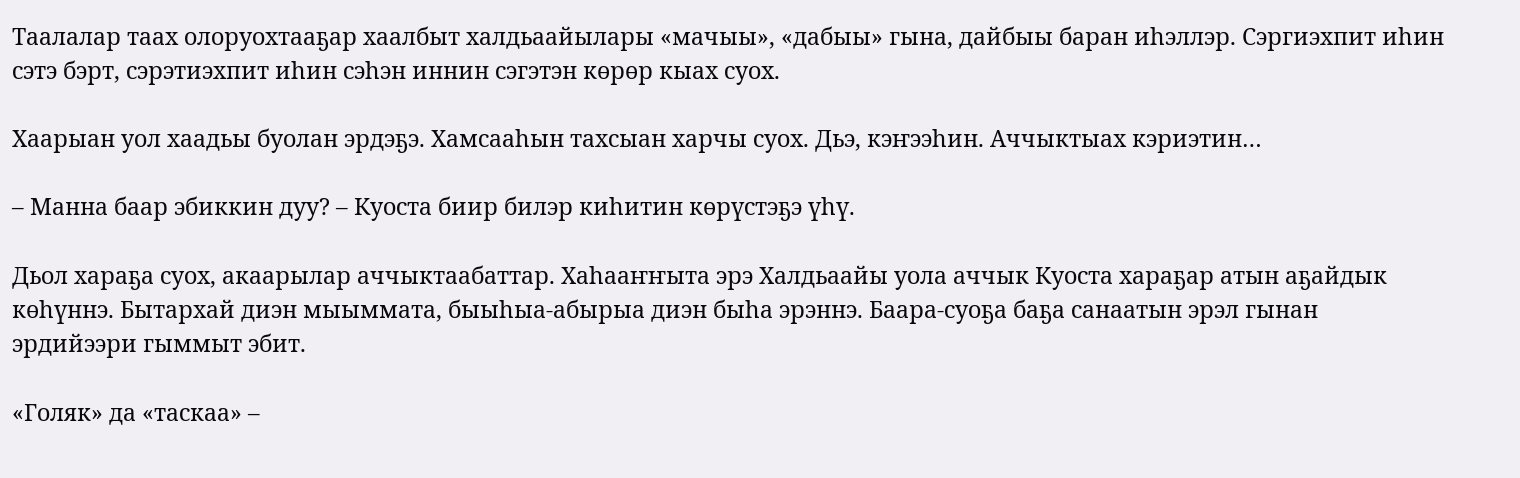Таалалар таах олоруохтааҕар хаалбыт халдьаайылары «мачыы», «дабыы» гына, дайбыы баран иһэллэр. Сэргиэхпит иһин сэтэ бэрт, сэрэтиэхпит иһин сэһэн иннин сэгэтэн көрөр кыах суох.

Хаарыан уол хаадьы буолан эрдэҕэ. Хамсааһын тахсыан харчы суох. Дьэ, кэҥээһин. Аччыктыах кэриэтин…

– Манна баар эбиккин дуу? – Куоста биир билэр киһитин көрүстэҕэ үһү.

Дьол хараҕа суох, акаарылар аччыктаабаттар. Хаһааҥҥыта эрэ Халдьаайы уола аччык Куоста хараҕар атын аҕайдык көһүннэ. Бытархай диэн мыыммата, быыһыа-абырыа диэн быһа эрэннэ. Баара-суоҕа баҕа санаатын эрэл гынан эрдийээри гыммыт эбит.

«Голяк» да «таскаа» –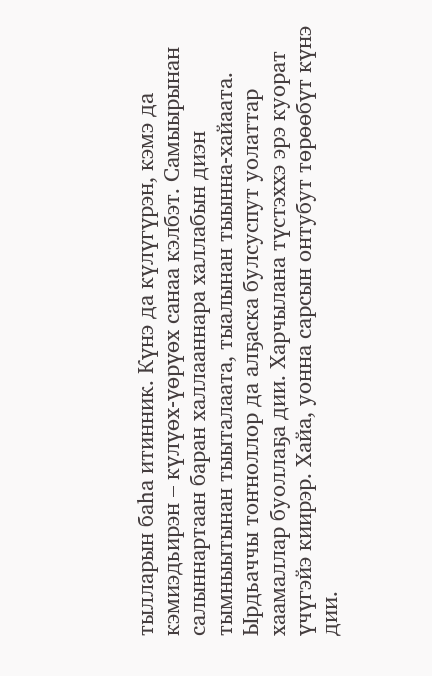тылларын баһа итинник. Күнэ да күлүгүрэн, кэмэ да кэмиэдьирэн – күлүөх-үөрүөх санаа кэлбэт. Самыырынан салыннартаан баран халлааннара халлабын диэн тымныытынан тыыталаата, тыалынан тыынна-хайаата. Ырдьаччы тоҥноллор да алҕаска булсуспут уолаттар хаамаллар буоллаҕа дии. Харчылана түстэххэ эрэ куорат үчүгэйэ киирэр. Хайа, уонна сарсын онтубут төрөөбүт күнэ дии.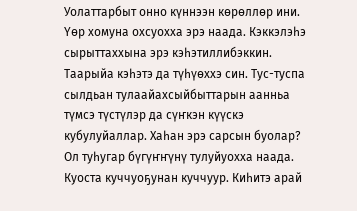Уолаттарбыт онно күннээн көрөллөр ини. Үөр хомуна охсуохха эрэ наада. Кэккэлэһэ сырыттаххына эрэ кэһэтиллибэккин. Таарыйа кэһэтэ да түһүөххэ син. Тус-туспа сылдьан тулаайахсыйбыттарын аанньа түмсэ түстүлэр да сүҥкэн күүскэ кубулуйаллар. Хаһан эрэ сарсын буолар? Ол туһугар бүгүҥҥүнү тулуйуохха наада. Куоста куччуоҕунан куччуур. Киһитэ арай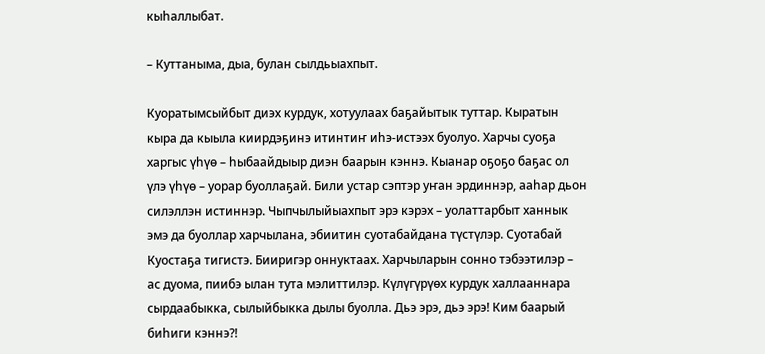кыһаллыбат.

– Куттаныма, дыа, булан сылдьыахпыт.

Куоратымсыйбыт диэх курдук, хотуулаах баҕайытык туттар. Кыратын кыра да кыыла киирдэҕинэ итинтиҥ иһэ-истээх буолуо. Харчы суоҕа харгыс үһүө – һыбаайдыыр диэн баарын кэннэ. Кыанар оҕоҕо баҕас ол үлэ үһүө – уорар буоллаҕай. Били устар сэптэр уҥан эрдиннэр, ааһар дьон силэллэн истиннэр. Чыпчылыйыахпыт эрэ кэрэх – уолаттарбыт ханнык эмэ да буоллар харчылана, эбиитин суотабайдана түстүлэр. Суотабай Куостаҕа тигистэ. Бииригэр оннуктаах. Харчыларын сонно тэбээтилэр – ас дуома, пиибэ ылан тута мэлиттилэр. Күлүгүрүөх курдук халлааннара сырдаабыкка, сылыйбыкка дылы буолла. Дьэ эрэ, дьэ эрэ! Ким баарый биһиги кэннэ?!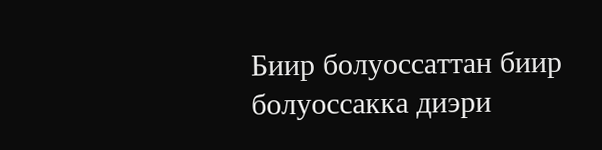Биир болуоссаттан биир болуоссакка диэри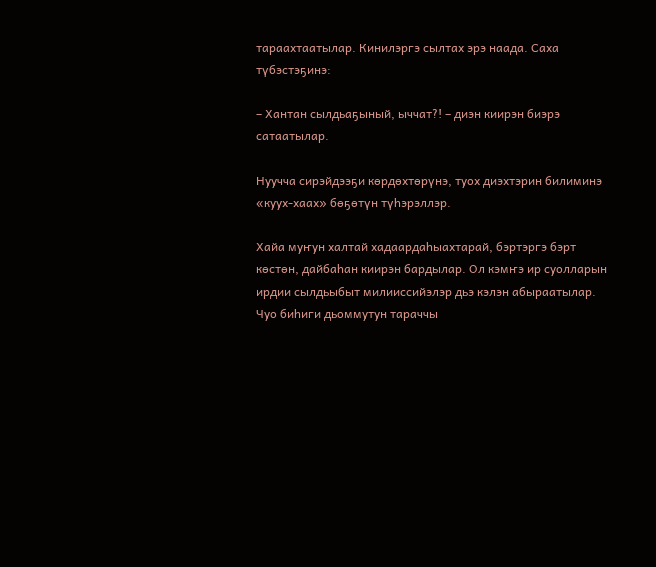тараахтаатылар. Кинилэргэ сылтах эрэ наада. Саха түбэстэҕинэ:

– Хантан сылдьаҕыный, ыччат?! – диэн киирэн биэрэ сатаатылар.

Нуучча сирэйдээҕи көрдөхтөрүнэ, туох диэхтэрин билиминэ «куух-хаах» бөҕөтүн түһэрэллэр.

Хайа муҥун халтай хадаардаһыахтарай, бэртэргэ бэрт көстөн, дайбаһан киирэн бардылар. Ол кэмҥэ ир суолларын ирдии сылдьыбыт милииссийэлэр дьэ кэлэн абыраатылар. Чуо биһиги дьоммутун тараччы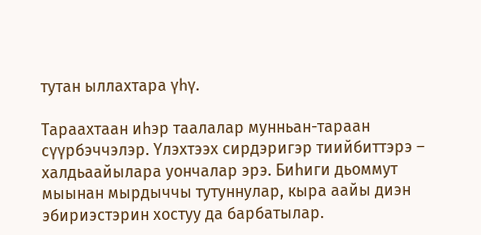тутан ыллахтара үһү.

Тараахтаан иһэр таалалар мунньан-тараан сүүрбэччэлэр. Үлэхтээх сирдэригэр тиийбиттэрэ – халдьаайылара уончалар эрэ. Биһиги дьоммут мыынан мырдыччы тутуннулар, кыра аайы диэн эбириэстэрин хостуу да барбатылар.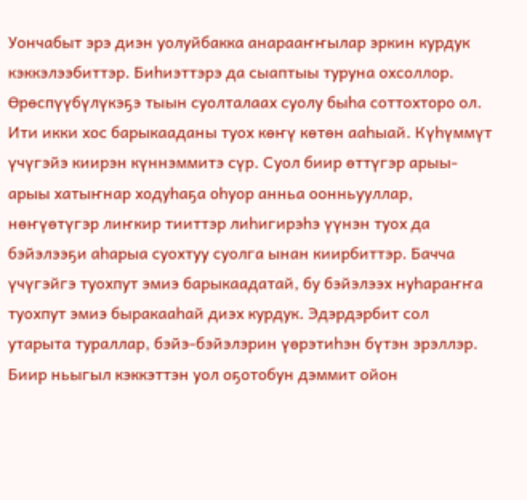Уончабыт эрэ диэн уолуйбакка анарааҥҥылар эркин курдук кэккэлээбиттэр. Биһиэттэрэ да сыаптыы туруна охсоллор. Өрөспүүбүлүкэҕэ тыын суолталаах суолу быһа соттохторо ол. Ити икки хос барыкааданы туох көҥү көтөн ааһыай. Күһүммүт үчүгэйэ киирэн күннэммитэ сүр. Суол биир өттүгэр арыы-арыы хатыҥнар ходуһаҕа оһуор анньа оонньууллар, нөҥүөтүгэр лиҥкир тииттэр лиһигирэһэ үүнэн туох да бэйэлээҕи аһарыа суохтуу суолга ынан киирбиттэр. Бачча үчүгэйгэ туохпут эмиэ барыкаадатай, бу бэйэлээх нуһараҥҥа туохпут эмиэ быракааһай диэх курдук. Эдэрдэрбит сол утарыта тураллар, бэйэ-бэйэлэрин үөрэтиһэн бүтэн эрэллэр. Биир ньыгыл кэккэттэн уол оҕотобун дэммит ойон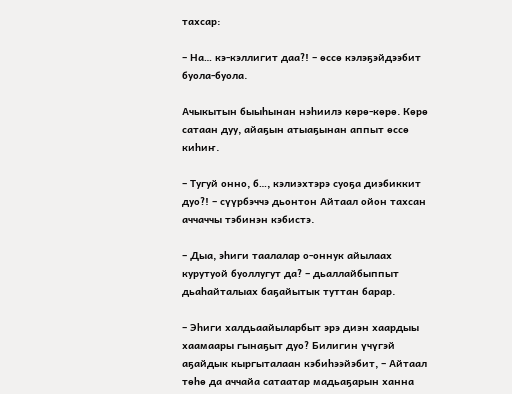тахсар:

– На… кэ-кэллигит даа?! – өссө кэлэҕэйдээбит буола-буола.

Ачыкытын быыһынан нэһиилэ көрө-көрө. Көрө сатаан дуу, айаҕын атыаҕынан аппыт өссө киһиҥ.

– Тугуй онно, б…, кэлиэхтэрэ суоҕа диэбиккит дуо?! – сүүрбэччэ дьонтон Айтаал ойон тахсан аччаччы тэбинэн кэбистэ.

– Дыа, эһиги таалалар о-оннук айылаах курутуой буоллугут да? – дьаллайбыппыт дьаһайталыах баҕайытык туттан барар.

– Эһиги халдьаайыларбыт эрэ диэн хаардыы хаамаары гынаҕыт дуо? Билигин үчүгэй аҕайдык кыргыталаан кэбиһээйэбит, – Айтаал төһө да аччайа сатаатар мадьаҕарын ханна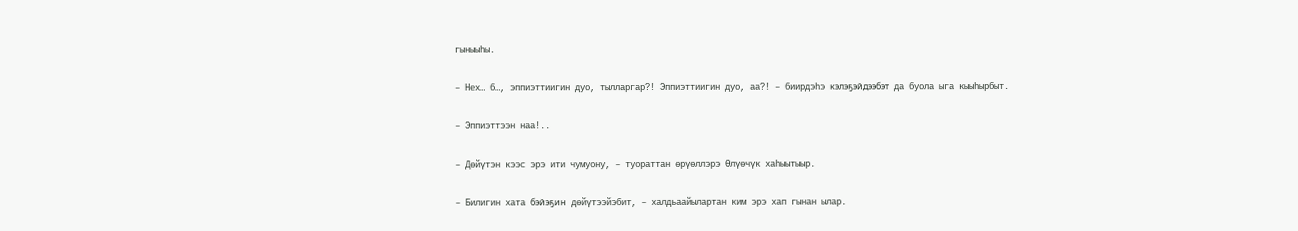гыныыһы.

– Нех… б…, эппиэттиигин дуо, тылларгар?! Эппиэттиигин дуо, аа?! – биирдэһэ кэлэҕэйдээбэт да буола ыга кыыһырбыт.

– Эппиэттээн наа!..

– Дөйүтэн кээс эрэ ити чумуону, – туораттан өрүөллэрэ Өлүөчүк хаһыытыыр.

– Билигин хата бэйэҕин дөйүтээйэбит, – халдьаайылартан ким эрэ хап гынан ылар.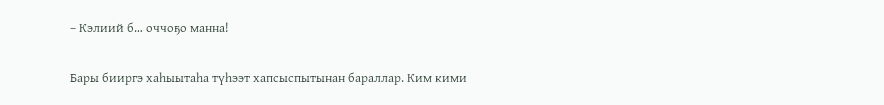– Кэлиий б… оччоҕо манна!

Бары бииргэ хаһыытаһа түһээт хапсыспытынан бараллар. Ким кими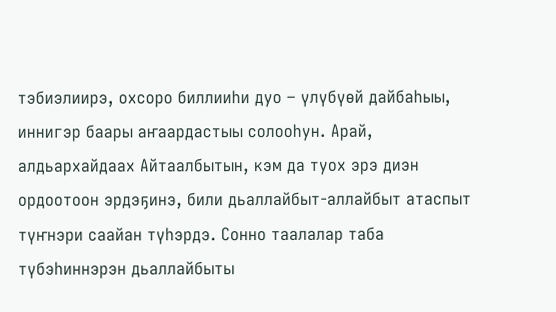тэбиэлиирэ, охсоро биллииһи дуо – үлүбүөй дайбаһыы, иннигэр баары аҥаардастыы солооһун. Арай, алдьархайдаах Айтаалбытын, кэм да туох эрэ диэн ордоотоон эрдэҕинэ, били дьаллайбыт-аллайбыт атаспыт түҥнэри саайан түһэрдэ. Сонно таалалар таба түбэһиннэрэн дьаллайбыты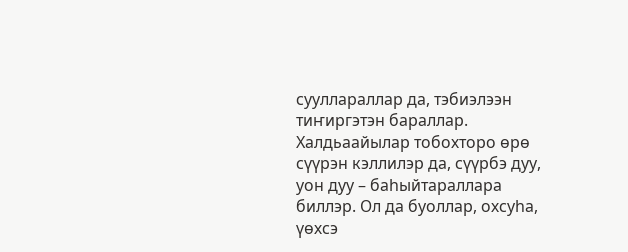сууллараллар да, тэбиэлээн тиҥиргэтэн бараллар. Халдьаайылар тобохторо өрө сүүрэн кэллилэр да, сүүрбэ дуу, уон дуу – баһыйтараллара биллэр. Ол да буоллар, охсуһа, үөхсэ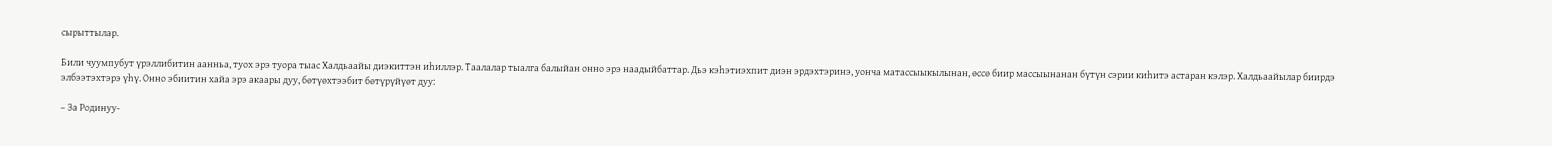сырыттылар.

Били чуумпубут үрэллибитин аанньа, туох эрэ туора тыас Халдьаайы диэкиттэн иһиллэр. Таалалар тыалга балыйан онно эрэ наадыйбаттар. Дьэ кэһэтиэхпит диэн эрдэхтэринэ, уонча матассыыкылынан, өссө биир массыынанан бүтүн сэрии киһитэ астаран кэлэр. Халдьаайылар биирдэ элбээтэхтэрэ үһү. Онно эбиитин хайа эрэ акаары дуу, бөтүөхтээбит бөтүрүйүөт дуу:

– За Родинуу-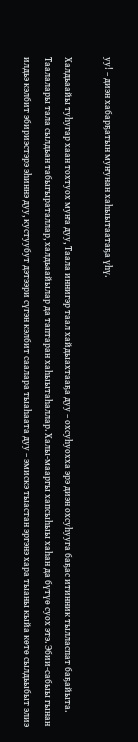уу! – диэн хабарҕатын муҥунан хаһыытаатаҕа үһү.

Халдьаайы туһугар хаан тохтуох муҥа дуу, Таала иннигэр таал хайдыахтааҕа дуу – охсуһуохха эрэ диэн охсуһууга баҕас итинник тылласпат баҕайыта. Таалалары тала сылдьан табыгыраталлар, халдьаайылар да таптаран хаһыытаһаллар. Халы-мааргы хапсыһыы хаһан да бүтүө суох этэ. Эбии-сабыы гынан илдьэ кэлбит эбириэстэрэ эһиннэ дуу, кустуубут дэтээри сүгэн кэлбит саалара тыаһаата дуу – эмискэ тыастан эргэнэ хара тыаны кыйа көтө сылдьыбыт элиэ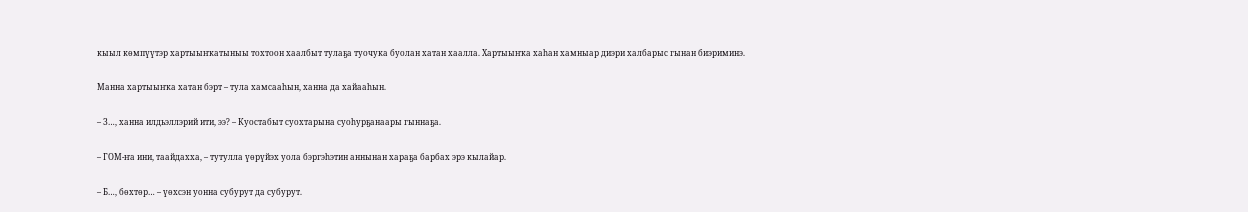кыыл көмпүүтэр хартыыҥкатыныы тохтоон хаалбыт тулаҕа туочука буолан хатан хаалла. Хартыыҥка хаһан хамныар диэри халбарыс гынан биэриминэ.

Манна хартыыҥка хатан бэрт – тула хамсааһын, ханна да хайааһын.

– З…, ханна илдьэллэрий ити, ээ? – Куостабыт суохтарына суоһурҕанаары гыннаҕа.

– ГОМ-ҥа ини, таайдахха, – тутулла үөрүйэх уола бэргэһэтин аннынан хараҕа барбах эрэ кылайар.

– Б…, бөхтөр… – үөхсэн уонна субурут да субурут.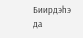Биирдэһэ да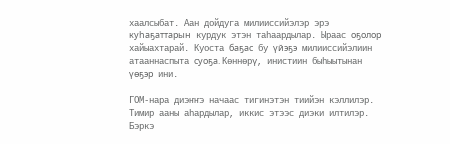хаалсыбат. Аан дойдуга милииссийэлэр эрэ куһаҕаттарын курдук этэн таһаардылар. Ыраас оҕолор хайыахтарай. Куоста баҕас бу үйэҕэ милииссийэлиин атааннаспыта суоҕа. Көннөрү, инистиин быһыытынан үөҕэр ини.

ГОМ-нара диэҥҥэ начаас тигинэтэн тиийэн кэллилэр. Тимир ааны аһардылар, иккис этээс диэки илтилэр. Бэркэ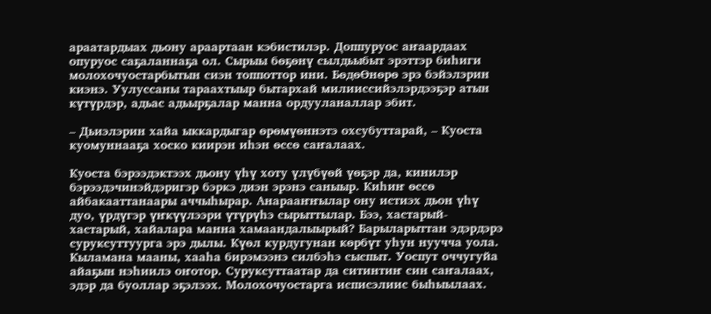араатардыах дьону араартаан кэбистилэр. Доппуруос аҥаардаах опуруос саҕаланнаҕа ол. Сырыы бөҕөнү сылдьыбыт эрэттэр биһиги молохочуостарбытын сиэн топпоттор ини. БөдөӨнөрө эрэ бэйэлэрин киэнэ. Уулуссаны тараахтыыр бытархай милииссийэлэрдээҕэр атын күтүрдэр, адьас адьырҕалар манна ордууланаллар эбит.

– Дьиэлэрин хайа ыккардыгар өрөмүөннэтэ охсубуттарай, – Куоста куомуннааҕа хоско киирэн иһэн өссө саҥалаах.

Куоста бэрээдэктээх дьону үһү хоту үлүбүөй үөҕэр да, кинилэр бэрээдэчинэйдэригэр бэркэ диэн эрэнэ саныыр. Киһиҥ өссө айбакааттанаары аччыһырар. Анарааҥҥылар ону истиэх дьон үһү дуо, үрдүгэр үҥкүүлээри үтүрүһэ сырыттылар. Бээ, хастарый-хастарый, хайалара манна хамаандалыырый? Барыларыттан эдэрдэрэ суруксуттуурга эрэ дылы. Күөл курдугунан көрбүт уһун нуучча уола. Кыламана мааны, хааһа бирэмээнэ силбэһэ сыспыт. Уоспут оччугуйа айаҕын нэһиилэ оҥотор. Суруксуттаатар да ситинтиҥ син саҥалаах, эдэр да буоллар эҕэлээх. Молохочуостарга исписэлиис быһыылаах.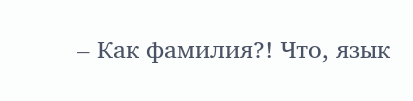– Как фамилия?! Что, язык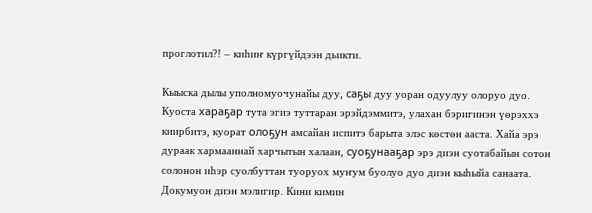проглотил?! – киһиҥ күргүйдээн дьикти.

Кыыска дылы уполномуочунайы дуу, саҕы дуу уоран одуулуу олоруо дуо. Куоста хараҕар тута эгиэ туттаран эрэйдэммитэ, улахан бэригинэн үөрэххэ киирбитэ, куорат олоҕун амсайан испитэ барыта элэс көстөн ааста. Хайа эрэ дураак хармааннай харчытын халаан, суоҕунааҕар эрэ диэн суотабайын сотон солонон иһэр суолбуттан туоруох муҥум буолуо дуо диэн кыһыйа санаата. Докумуон диэн мэлигир. Кини кимин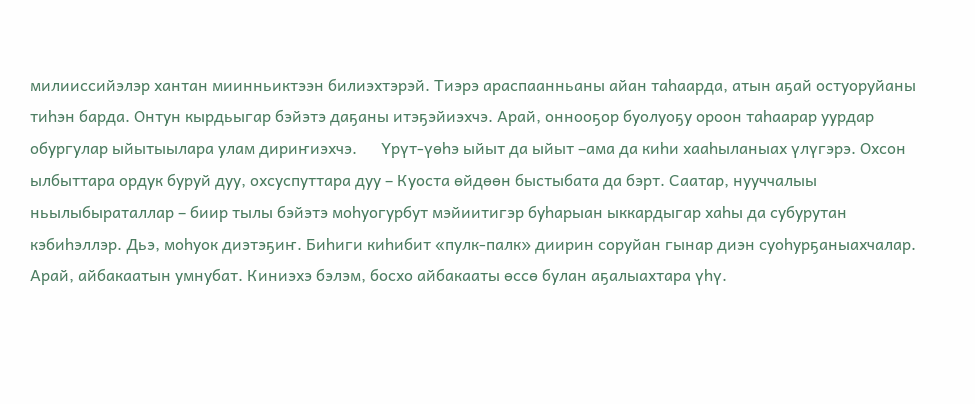милииссийэлэр хантан миинньиктээн билиэхтэрэй. Тиэрэ араспаанньаны айан таһаарда, атын аҕай остуоруйаны тиһэн барда. Онтун кырдьыгар бэйэтэ даҕаны итэҕэйиэхчэ. Арай, оннооҕор буолуоҕу ороон таһаарар уурдар обургулар ыйытыылара улам дириҥиэхчэ.      Үрүт-үөһэ ыйыт да ыйыт –ама да киһи хааһыланыах үлүгэрэ. Охсон ылбыттара ордук буруй дуу, охсуспуттара дуу – Куоста өйдөөн быстыбата да бэрт. Саатар, нууччалыы ньылыбыраталлар – биир тылы бэйэтэ моһуогурбут мэйиитигэр буһарыан ыккардыгар хаһы да субурутан кэбиһэллэр. Дьэ, моһуок диэтэҕиҥ. Биһиги киһибит «пулк-палк» диирин соруйан гынар диэн суоһурҕаныахчалар. Арай, айбакаатын умнубат. Киниэхэ бэлэм, босхо айбакааты өссө булан аҕалыахтара үһү.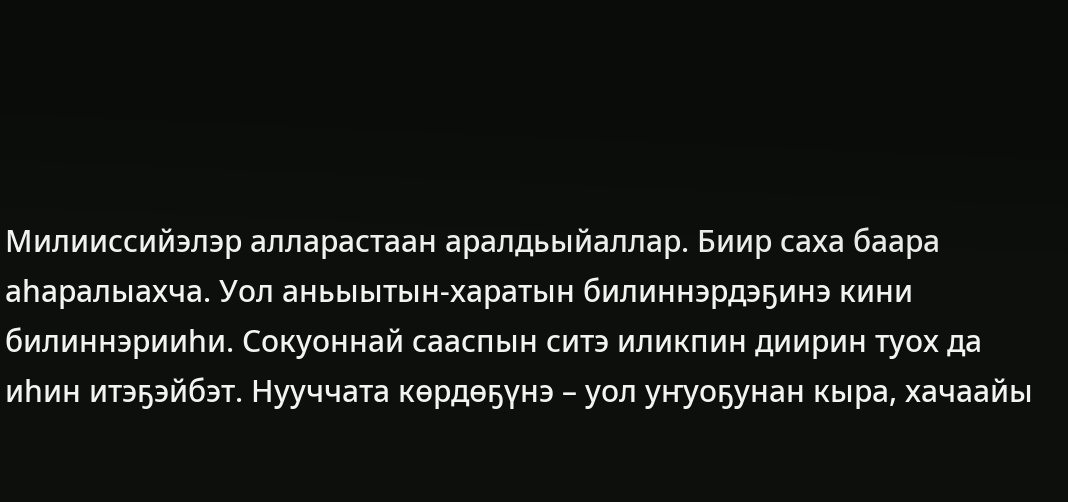Милииссийэлэр алларастаан аралдьыйаллар. Биир саха баара аһаралыахча. Уол аньыытын-харатын билиннэрдэҕинэ кини билиннэрииһи. Сокуоннай сааспын ситэ иликпин диирин туох да иһин итэҕэйбэт. Нууччата көрдөҕүнэ – уол уҥуоҕунан кыра, хачаайы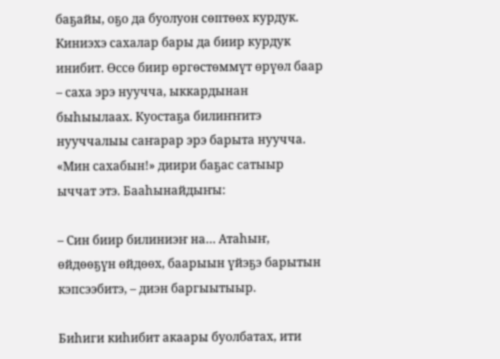баҕайы, оҕо да буолуон сөптөөх курдук. Киниэхэ сахалар бары да биир курдук инибит. Өссө биир өргөстөммүт өрүөл баар – саха эрэ нуучча, ыккардынан быһыылаах. Куостаҕа билиҥҥитэ нууччалыы саҥарар эрэ барыта нуучча. «Мин сахабын!» диири баҕас сатыыр ыччат этэ. Бааһынайдыҥы:

– Син биир билиниэҥ на… Атаһыҥ, өйдөөҕүн өйдөөх, баарыын үйэҕэ барытын кэпсээбитэ, – диэн баргыытыыр.

Биһиги киһибит акаары буолбатах, ити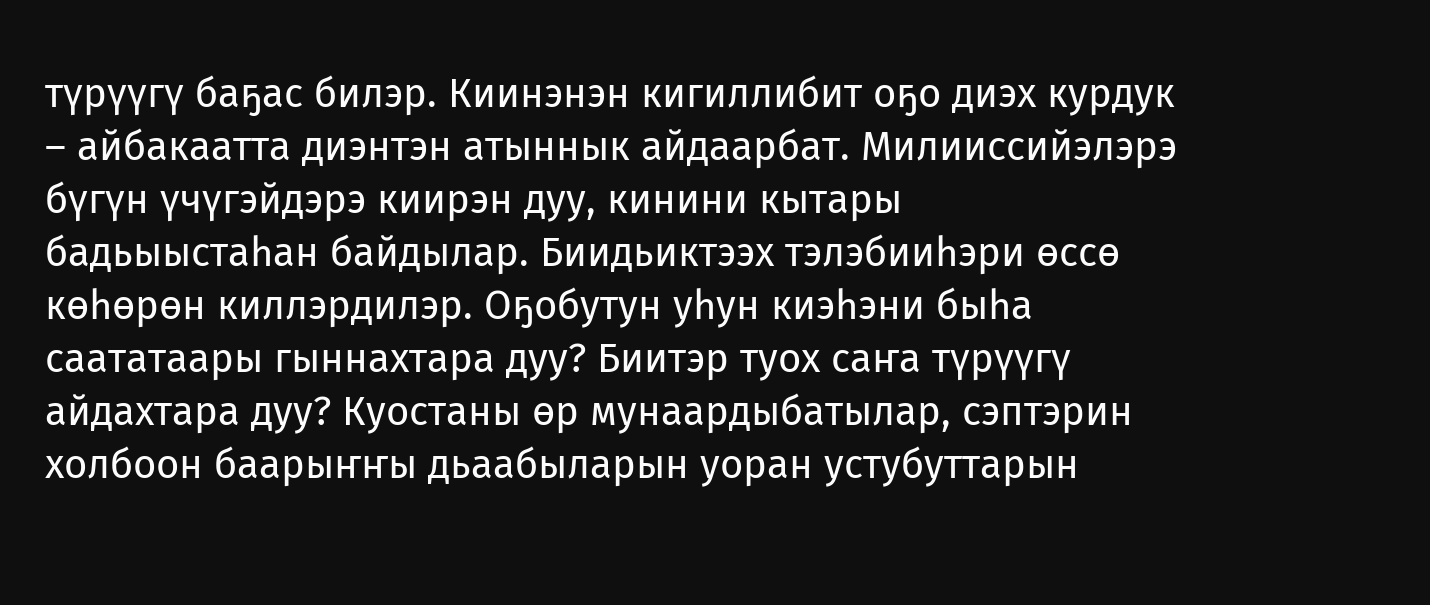түрүүгү баҕас билэр. Киинэнэн кигиллибит оҕо диэх курдук – айбакаатта диэнтэн атыннык айдаарбат. Милииссийэлэрэ бүгүн үчүгэйдэрэ киирэн дуу, кинини кытары бадьыыстаһан байдылар. Биидьиктээх тэлэбииһэри өссө көһөрөн киллэрдилэр. Оҕобутун уһун киэһэни быһа саататаары гыннахтара дуу? Биитэр туох саҥа түрүүгү айдахтара дуу? Куостаны өр мунаардыбатылар, сэптэрин холбоон баарыҥҥы дьаабыларын уоран устубуттарын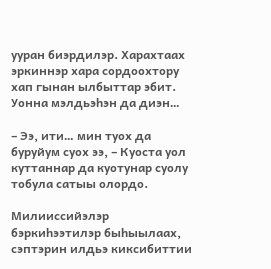ууран биэрдилэр. Харахтаах эркиннэр хара сордоохтору хап гынан ылбыттар эбит. Уонна мэлдьэһэн да диэн…

– Ээ, ити… мин туох да буруйум суох ээ, – Куоста уол куттаннар да куотунар суолу тобула сатыы олордо.

Милииссийэлэр бэркиһээтилэр быһыылаах, сэптэрин илдьэ киксибиттии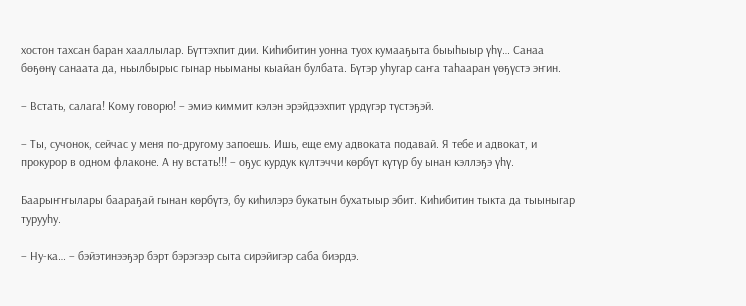хостон тахсан баран хааллылар. Бүттэхпит дии. Киһибитин уонна туох кумааҕыта быыһыыр үһү… Санаа бөҕөнү санаата да, ньылбырыс гынар ньыманы кыайан булбата. Бүтэр уһугар саҥа таһааран үөҕүстэ эҥин.

– Встать, салага! Кому говорю! – эмиэ киммит кэлэн эрэйдээхпит үрдүгэр түстэҕэй.

– Ты, сучонок, сейчас у меня по-другому запоешь. Ишь, еще ему адвоката подавай. Я тебе и адвокат, и прокурор в одном флаконе. А ну встать!!! – оҕус курдук күлтэччи көрбүт күтүр бу ынан кэллэҕэ үһү.

Баарыҥҥылары баараҕай гынан көрбүтэ, бу киһилэрэ букатын бухатыыр эбит. Киһибитин тыкта да тыыныгар турууһу.

– Ну-ка… – бэйэтинээҕэр бэрт бэрэгээр сыта сирэйигэр саба биэрдэ.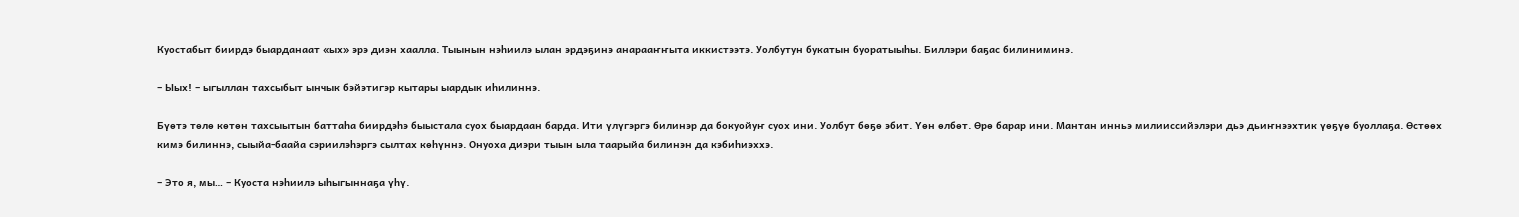Куостабыт биирдэ быарданаат «ых» эрэ диэн хаалла. Тыынын нэһиилэ ылан эрдэҕинэ анарааҥҥыта иккистээтэ. Уолбутун букатын буоратыыһы. Биллэри баҕас билиниминэ.

– Ыых! – ыгыллан тахсыбыт ынчык бэйэтигэр кытары ыардык иһилиннэ.

Бүөтэ төлө көтөн тахсыытын баттаһа биирдэһэ быыстала суох быардаан барда. Ити үлүгэргэ билинэр да бокуойуҥ суох ини. Уолбут бөҕө эбит. Үөн өлбөт. Өрө барар ини. Мантан инньэ милииссийэлэри дьэ дьиҥнээхтик үөҕүө буоллаҕа. Өстөөх кимэ билиннэ, сыыйа-баайа сэриилэһэргэ сылтах көһүннэ. Онуоха диэри тыын ыла таарыйа билинэн да кэбиһиэххэ.

– Это я, мы… – Куоста нэһиилэ ыһыгыннаҕа үһү.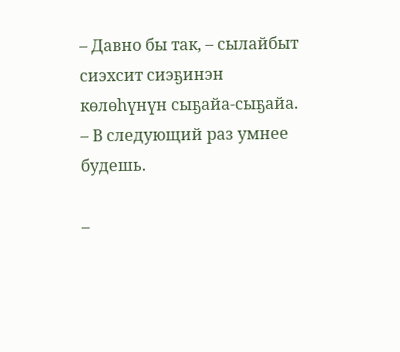– Давно бы так, – сылайбыт сиэхсит сиэҕинэн көлөһүнүн сыҕайа-сыҕайа. – В следующий раз умнее будешь.

–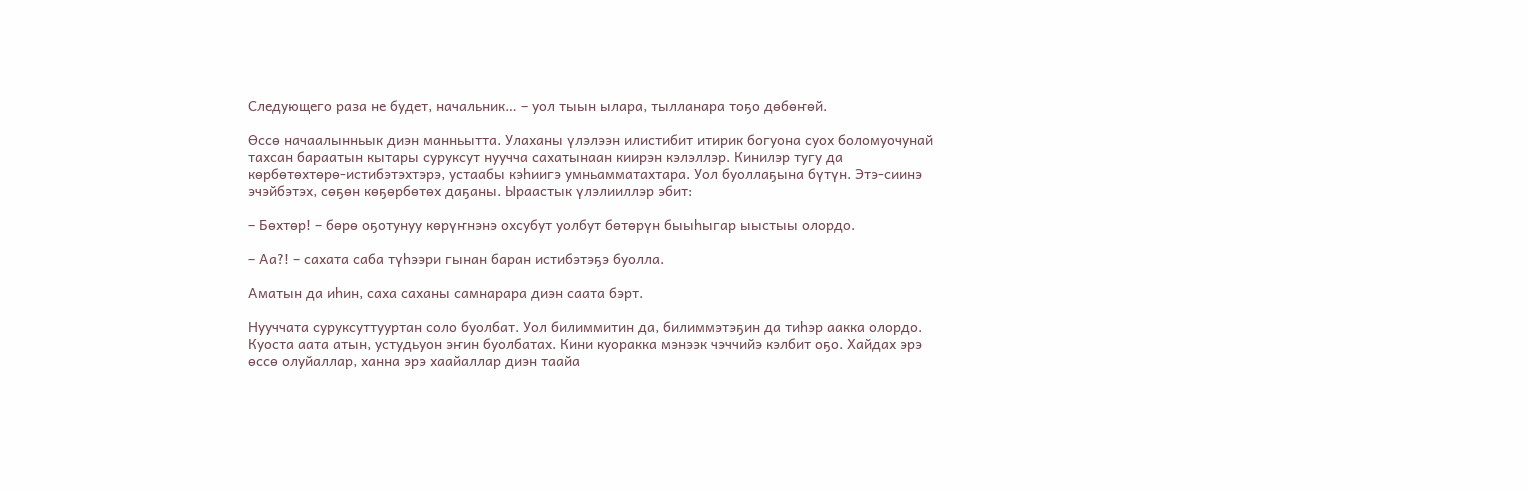Следующего раза не будет, начальник… – уол тыын ылара, тылланара тоҕо дөбөҥөй.

Өссө начаалынньык диэн манньытта. Улаханы үлэлээн илистибит итирик богуона суох боломуочунай тахсан бараатын кытары суруксут нуучча сахатынаан киирэн кэлэллэр. Кинилэр тугу да көрбөтөхтөрө-истибэтэхтэрэ, устаабы кэһиигэ умньамматахтара. Уол буоллаҕына бүтүн. Этэ-сиинэ эчэйбэтэх, сөҕөн көҕөрбөтөх даҕаны. Ыраастык үлэлииллэр эбит:

– Бөхтөр! – бөрө оҕотунуу көрүҥнэнэ охсубут уолбут бөтөрүн быыһыгар ыыстыы олордо.

– Аа?! – сахата саба түһээри гынан баран истибэтэҕэ буолла.

Аматын да иһин, саха саханы самнарара диэн саата бэрт.

Нууччата суруксуттууртан соло буолбат. Уол билиммитин да, билиммэтэҕин да тиһэр аакка олордо. Куоста аата атын, устудьуон эҥин буолбатах. Кини куоракка мэнээк чэччийэ кэлбит оҕо. Хайдах эрэ өссө олуйаллар, ханна эрэ хаайаллар диэн таайа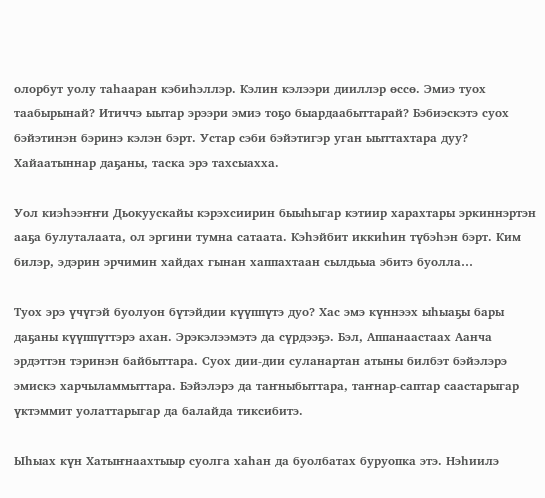олорбут уолу таһааран кэбиһэллэр. Кэлин кэлээри дииллэр өссө. Эмиэ туох таабырынай? Итиччэ ыытар эрээри эмиэ тоҕо быардаабыттарай? Бэбиэскэтэ суох бэйэтинэн бэринэ кэлэн бэрт. Устар сэби бэйэтигэр уган ыыттахтара дуу? Хайаатыннар даҕаны, таска эрэ тахсыахха.

Уол киэһээҥҥи Дьокуускайы кэрэхсиирин быыһыгар кэтиир харахтары эркиннэртэн ааҕа булуталаата, ол эргини тумна сатаата. Кэһэйбит иккиһин түбэһэн бэрт. Ким билэр, эдэрин эрчимин хайдах гынан хаппахтаан сылдьыа эбитэ буолла…

Туох эрэ үчүгэй буолуон бүтэйдии күүппүтэ дуо? Хас эмэ күннээх ыһыаҕы бары даҕаны күүппүттэрэ ахан. Эрэкэлээмэтэ да сүрдээҕэ. Бэл, Аппанаастаах Аанча эрдэттэн тэринэн байбыттара. Суох дии-дии суланартан атыны билбэт бэйэлэрэ эмискэ харчыламмыттара. Бэйэлэрэ да таҥныбыттара, таҥнар-саптар саастарыгар үктэммит уолаттарыгар да балайда тиксибитэ.

Ыһыах күн Хатыҥнаахтыыр суолга хаһан да буолбатах буруопка этэ. Нэһиилэ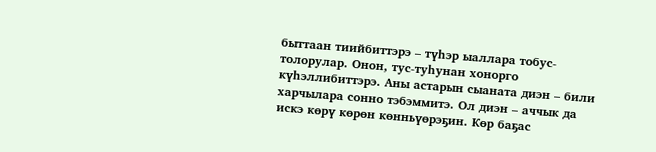быттаан тиийбиттэрэ – түһэр ыаллара тобус-толорулар. Онон, тус-туһунан хонорго күһэллибиттэрэ. Аны астарын сыаната диэн – били харчылара сонно тэбэммитэ. Ол диэн – аччык да искэ көрү көрөн көнньүөрэҕин. Көр баҕас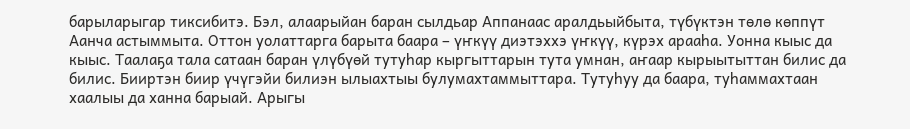барыларыгар тиксибитэ. Бэл, алаарыйан баран сылдьар Аппанаас аралдьыйбыта, түбүктэн төлө көппүт Аанча астыммыта. Оттон уолаттарга барыта баара – үҥкүү диэтэххэ үҥкүү, күрэх арааһа. Уонна кыыс да кыыс. Таалаҕа тала сатаан баран үлүбүөй тутуһар кыргыттарын тута умнан, аҥаар кырыытыттан билис да билис. Бииртэн биир үчүгэйи билиэн ылыахтыы булумахтаммыттара. Тутуһуу да баара, туһаммахтаан хаалыы да ханна барыай. Арыгы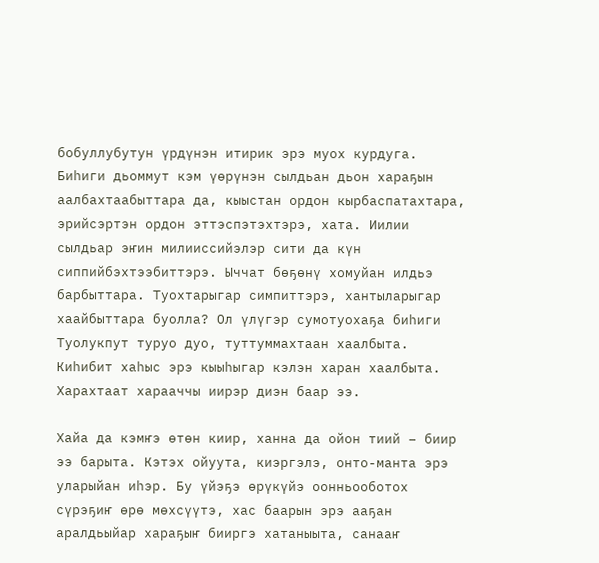бобуллубутун үрдүнэн итирик эрэ муох курдуга. Биһиги дьоммут кэм үөрүнэн сылдьан дьон хараҕын аалбахтаабыттара да, кыыстан ордон кырбаспатахтара, эрийсэртэн ордон эттэспэтэхтэрэ, хата. Иилии сылдьар эҥин милииссийэлэр сити да күн сиппийбэхтээбиттэрэ. Ыччат бөҕөнү хомуйан илдьэ барбыттара. Туохтарыгар симпиттэрэ, хантыларыгар хаайбыттара буолла? Ол үлүгэр сумотуохаҕа биһиги Туолукпут туруо дуо, туттуммахтаан хаалбыта. Киһибит хаһыс эрэ кыыһыгар кэлэн харан хаалбыта. Харахтаат харааччы иирэр диэн баар ээ.

Хайа да кэмҥэ өтөн киир, ханна да ойон тиий – биир ээ барыта. Кэтэх ойуута, киэргэлэ, онто-манта эрэ уларыйан иһэр. Бу үйэҕэ өрүкүйэ оонньооботох сүрэҕиҥ өрө мөхсүүтэ, хас баарын эрэ ааҕан аралдьыйар хараҕыҥ бииргэ хатаныыта, санааҥ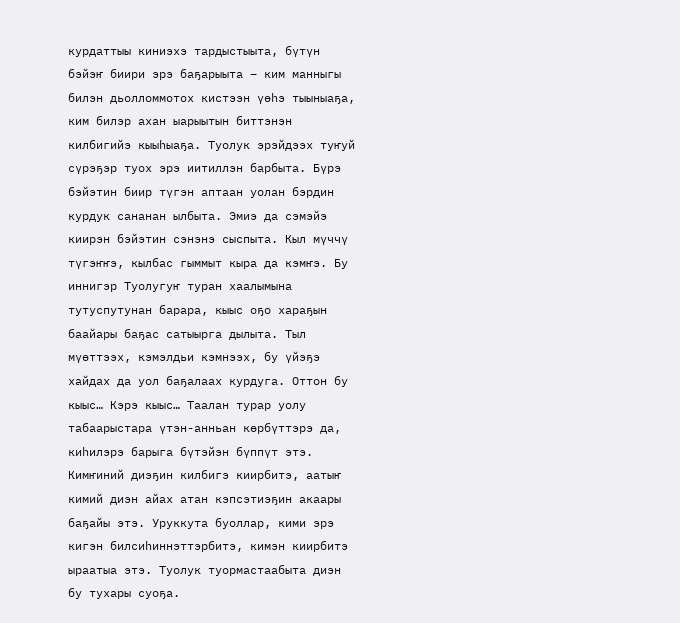курдаттыы киниэхэ тардыстыыта, бүтүн бэйэҥ биири эрэ баҕарыыта – ким манныгы билэн дьолломмотох кистээн үөһэ тыыныаҕа, ким билэр ахан ыарыытын биттэнэн килбигийэ кыыһыаҕа. Туолук эрэйдээх туҥуй сүрэҕэр туох эрэ иитиллэн барбыта. Бүрэ бэйэтин биир түгэн аптаан уолан бэрдин курдук сананан ылбыта. Эмиэ да сэмэйэ киирэн бэйэтин сэнэнэ сыспыта. Кыл мүччү түгэҥҥэ, кылбас гыммыт кыра да кэмҥэ. Бу иннигэр Туолугуҥ туран хаалымына тутуспутунан барара, кыыс оҕо хараҕын баайары баҕас сатыырга дылыта. Тыл мүөттээх, кэмэлдьи кэмнээх, бу үйэҕэ хайдах да уол баҕалаах курдуга. Оттон бу кыыс… Кэрэ кыыс… Таалан турар уолу табаарыстара үтэн-анньан көрбүттэрэ да, киһилэрэ барыга бүтэйэн бүппүт этэ. Кимҥиний диэҕин килбигэ киирбитэ, аатыҥ кимий диэн айах атан кэпсэтиэҕин акаары баҕайы этэ. Уруккута буоллар, кими эрэ кигэн билсиһиннэттэрбитэ, кимэн киирбитэ ыраатыа этэ. Туолук туормастаабыта диэн бу тухары суоҕа.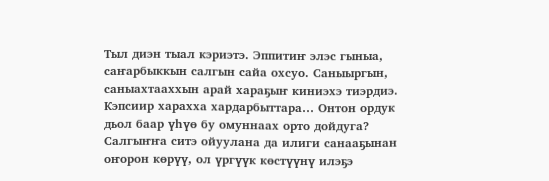Тыл диэн тыал кэриэтэ. Эппитиҥ элэс гыныа, саҥарбыккын салгын сайа охсуо. Саныыргын, саныахтааххын арай хараҕыҥ киниэхэ тиэрдиэ. Кэпсиир харахха хардарбыттара… Онтон ордук дьол баар үһүө бу омуннаах орто дойдуга? Салгыҥҥа ситэ ойуулана да илиги санааҕынан оҥорон көрүү, ол үргүүк көстүүнү илэҕэ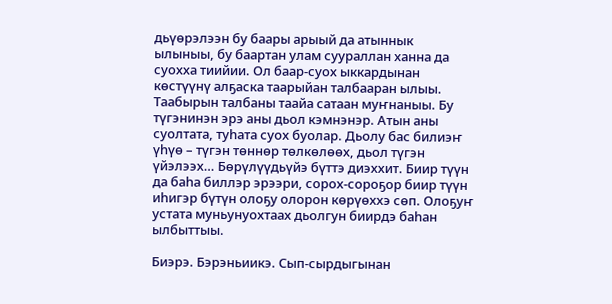дьүөрэлээн бу баары арыый да атыннык ылыныы, бу баартан улам суураллан ханна да суохха тиийии. Ол баар-суох ыккардынан көстүүнү алҕаска таарыйан талбааран ылыы. Таабырын талбаны таайа сатаан муҥнаныы. Бу түгэнинэн эрэ аны дьол кэмнэнэр. Атын аны суолтата, туһата суох буолар. Дьолу бас билиэҥ үһүө – түгэн төннөр төлкөлөөх, дьол түгэн үйэлээх… Бөрүлүүдьүйэ бүттэ диэххит. Биир түүн да баһа биллэр эрээри, сорох-сороҕор биир түүн иһигэр бүтүн олоҕу олорон көрүөххэ сөп. Олоҕуҥ устата муньунуохтаах дьолгун биирдэ баһан ылбыттыы.

Биэрэ. Бэрэньиикэ. Сып-сырдыгынан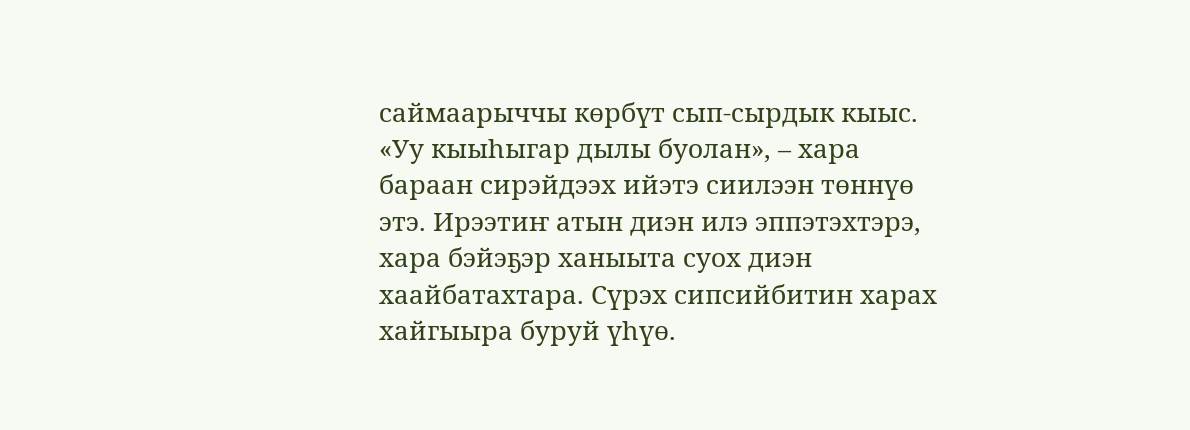саймаарыччы көрбүт сып-сырдык кыыс. «Уу кыыһыгар дылы буолан», – хара бараан сирэйдээх ийэтэ сиилээн төннүө этэ. Ирээтиҥ атын диэн илэ эппэтэхтэрэ, хара бэйэҕэр ханыыта суох диэн хаайбатахтара. Сүрэх сипсийбитин харах хайгыыра буруй үһүө.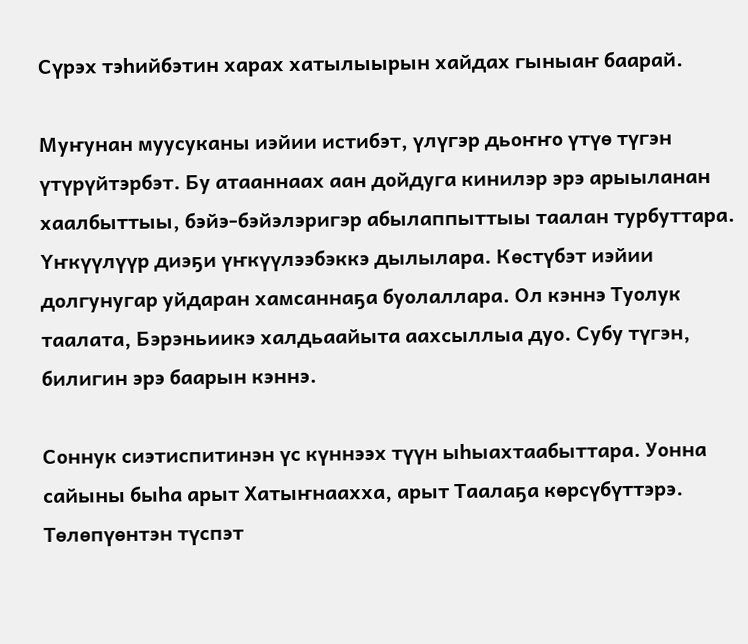Сүрэх тэһийбэтин харах хатылыырын хайдах гыныаҥ баарай.

Муҥунан муусуканы иэйии истибэт, үлүгэр дьоҥҥо үтүө түгэн үтүрүйтэрбэт. Бу атааннаах аан дойдуга кинилэр эрэ арыыланан хаалбыттыы, бэйэ-бэйэлэригэр абылаппыттыы таалан турбуттара. Үҥкүүлүүр диэҕи үҥкүүлээбэккэ дылылара. Көстүбэт иэйии долгунугар уйдаран хамсаннаҕа буолаллара. Ол кэннэ Туолук таалата, Бэрэньиикэ халдьаайыта аахсыллыа дуо. Субу түгэн, билигин эрэ баарын кэннэ.

Соннук сиэтиспитинэн үс күннээх түүн ыһыахтаабыттара. Уонна сайыны быһа арыт Хатыҥнаахха, арыт Таалаҕа көрсүбүттэрэ. Төлөпүөнтэн түспэт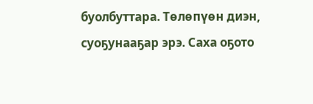буолбуттара. Төлөпүөн диэн, суоҕунааҕар эрэ. Саха оҕото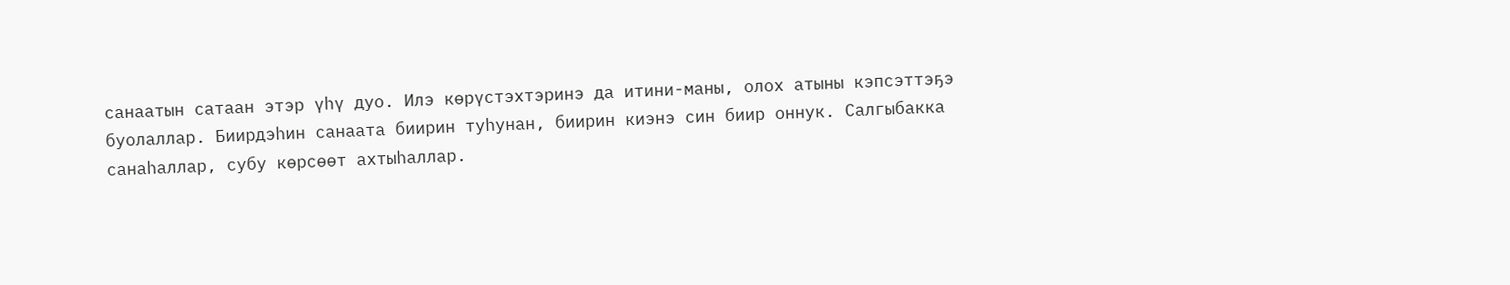санаатын сатаан этэр үһү дуо. Илэ көрүстэхтэринэ да итини-маны, олох атыны кэпсэттэҕэ буолаллар. Биирдэһин санаата биирин туһунан, биирин киэнэ син биир оннук. Салгыбакка санаһаллар, субу көрсөөт ахтыһаллар.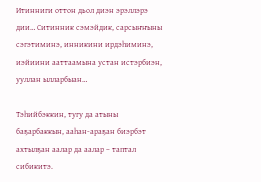Итинниги оттон дьол диэн эрэллэрэ дии… Ситинник сэмэйдик, сарсыҥҥыны сэгэтиминэ, инникини ирдэһиминэ, иэйиини ааттаамына устан истэрбиэн, ууллан ылларбыан…

Тэһийбэккин, тугу да атыны баҕарбаккын, ааһан-араҕан биэрбэт ахтылҕан аалар да аалар – таптал сибикитэ.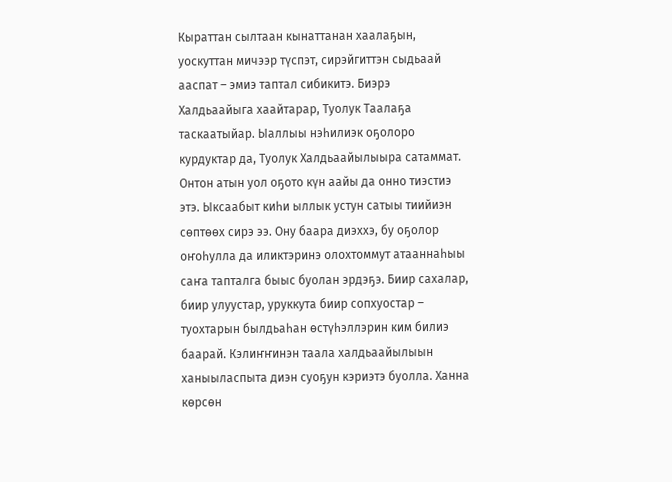Кыраттан сылтаан кынаттанан хаалаҕын, уоскуттан мичээр түспэт, сирэйгиттэн сыдьаай ааспат – эмиэ таптал сибикитэ. Биэрэ Халдьаайыга хаайтарар, Туолук Таалаҕа таскаатыйар. Ыаллыы нэһилиэк оҕолоро курдуктар да, Туолук Халдьаайылыыра сатаммат. Онтон атын уол оҕото күн аайы да онно тиэстиэ этэ. Ыксаабыт киһи ыллык устун сатыы тиийиэн сөптөөх сирэ ээ. Ону баара диэххэ, бу оҕолор оҥоһулла да иликтэринэ олохтоммут атааннаһыы саҥа тапталга быыс буолан эрдэҕэ. Биир сахалар, биир улуустар, уруккута биир сопхуостар – туохтарын былдьаһан өстүһэллэрин ким билиэ баарай. Кэлиҥҥинэн таала халдьаайылыын ханыыласпыта диэн суоҕун кэриэтэ буолла. Ханна көрсөн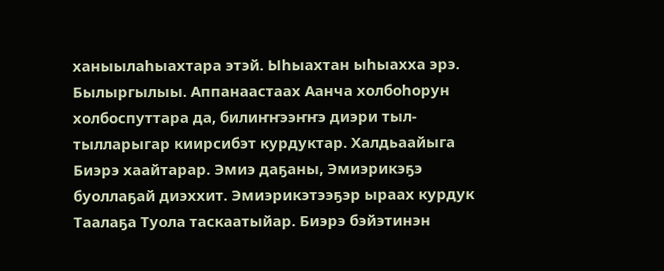ханыылаһыахтара этэй. Ыһыахтан ыһыахха эрэ. Былыргылыы. Аппанаастаах Аанча холбоһорун холбоспуттара да, билиҥҥээҥҥэ диэри тыл-тылларыгар киирсибэт курдуктар. Халдьаайыга Биэрэ хаайтарар. Эмиэ даҕаны, Эмиэрикэҕэ буоллаҕай диэххит. Эмиэрикэтээҕэр ыраах курдук Таалаҕа Туола таскаатыйар. Биэрэ бэйэтинэн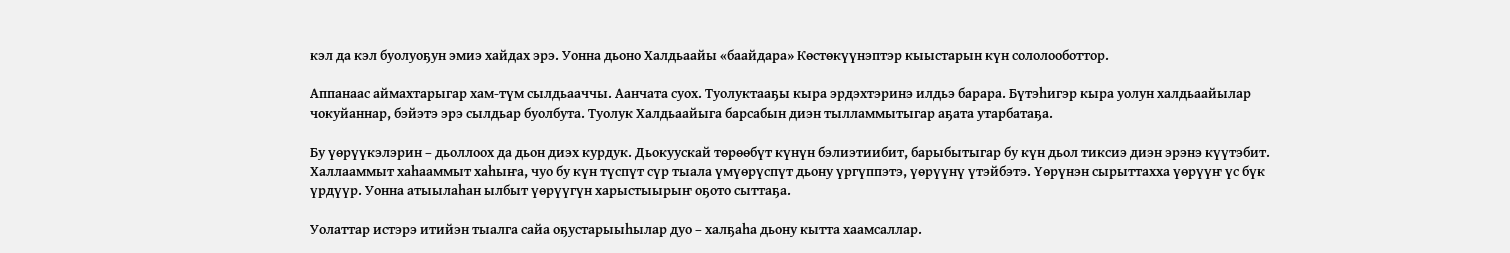кэл да кэл буолуоҕун эмиэ хайдах эрэ. Уонна дьоно Халдьаайы «баайдара» Көстөкүүнэптэр кыыстарын күн сололооботтор.

Аппанаас аймахтарыгар хам-түм сылдьааччы. Аанчата суох. Туолуктааҕы кыра эрдэхтэринэ илдьэ барара. Бүтэһигэр кыра уолун халдьаайылар чокуйаннар, бэйэтэ эрэ сылдьар буолбута. Туолук Халдьаайыга барсабын диэн тылламмытыгар аҕата утарбатаҕа.

Бу үөрүүкэлэрин – дьоллоох да дьон диэх курдук. Дьокуускай төрөөбүт күнүн бэлиэтиибит, барыбытыгар бу күн дьол тиксиэ диэн эрэнэ күүтэбит. Халлааммыт хаһааммыт хаһыҥа, чуо бу күн түспүт сүр тыала үмүөрүспүт дьону үргүппэтэ, үөрүүнү үтэйбэтэ. Үөрүнэн сырыттахха үөрүүҥ үс бүк үрдүүр. Уонна атыылаһан ылбыт үөрүүгүн харыстыырыҥ оҕото сыттаҕа.

Уолаттар истэрэ итийэн тыалга сайа оҕустарыыһылар дуо – халҕаһа дьону кытта хаамсаллар.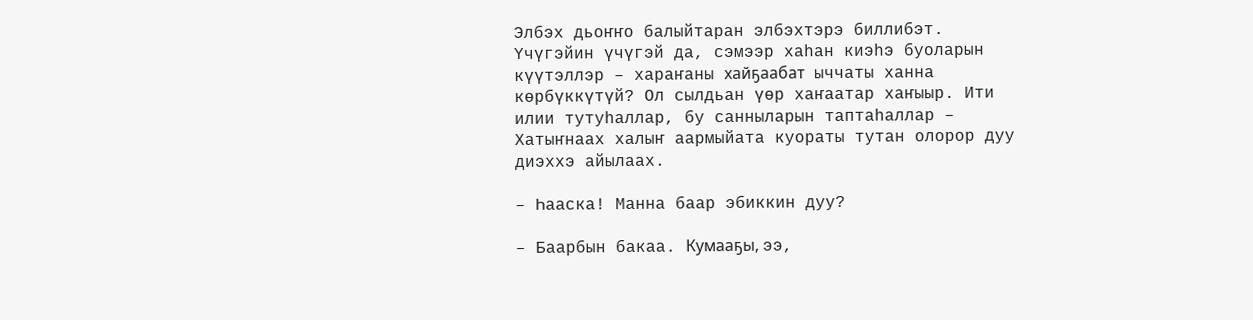Элбэх дьоҥҥо балыйтаран элбэхтэрэ биллибэт. Үчүгэйин үчүгэй да, сэмээр хаһан киэһэ буоларын күүтэллэр – хараҥаны хайҕаабат ыччаты ханна көрбүккүтүй? Ол сылдьан үөр хаҥаатар хаҥыыр. Ити илии тутуһаллар, бу санныларын таптаһаллар – Хатыҥнаах халыҥ аармыйата куораты тутан олорор дуу диэххэ айылаах.

– Һааска! Манна баар эбиккин дуу?

– Баарбын бакаа. Кумааҕы, ээ,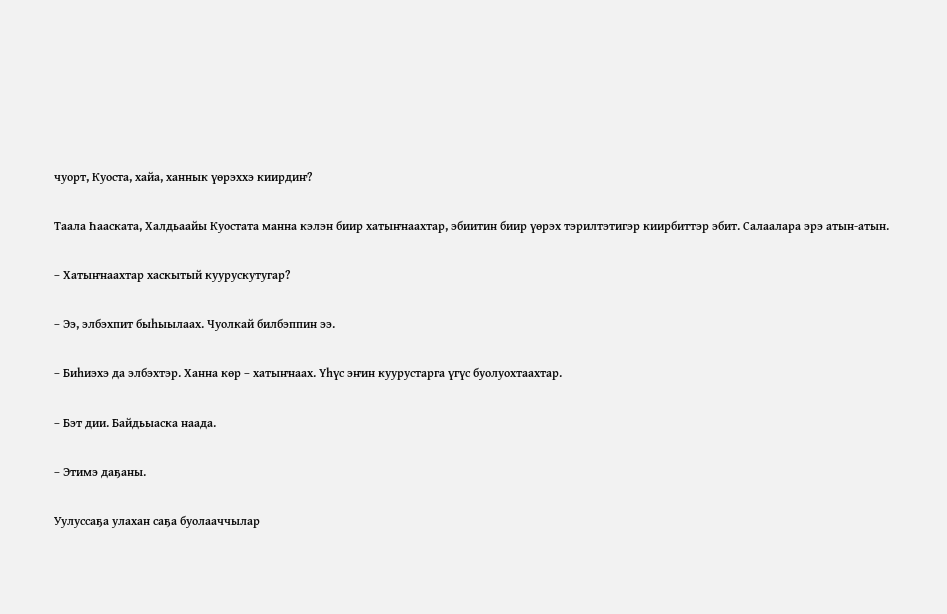чуорт, Куоста, хайа, ханнык үөрэххэ киирдиҥ?

Таала Һааската, Халдьаайы Куостата манна кэлэн биир хатыҥнаахтар, эбиитин биир үөрэх тэрилтэтигэр киирбиттэр эбит. Салаалара эрэ атын-атын.

– Хатыҥнаахтар хаскытый куурускутугар?

– Ээ, элбэхпит быһыылаах. Чуолкай билбэппин ээ.

– Биһиэхэ да элбэхтэр. Ханна көр – хатыҥнаах. Үһүс эҥин куурустарга үгүс буолуохтаахтар.

– Бэт дии. Байдьыаска наада.

– Этимэ даҕаны.

Уулуссаҕа улахан саҕа буолааччылар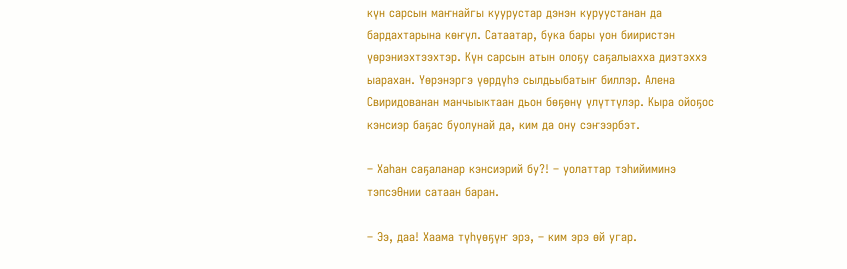күн сарсын маҥнайгы куурустар дэнэн куруустанан да бардахтарына көҥүл. Сатаатар, бука бары уон бииристэн үөрэниэхтээхтэр. Күн сарсын атын олоҕу саҕалыахха диэтэххэ ыарахан. Үөрэнэргэ үөрдүһэ сылдьыбатыҥ биллэр. Алена Свиридованан манчыыктаан дьон бөҕөнү үлүттүлэр. Кыра ойоҕос кэнсиэр баҕас буолунай да, ким да ону сэҥээрбэт.

– Хаһан саҕаланар кэнсиэрий бу?! – уолаттар тэһийиминэ тэпсэӨнии сатаан баран.

– Ээ, даа! Хаама түһүөҕүҥ эрэ, – ким эрэ өй угар.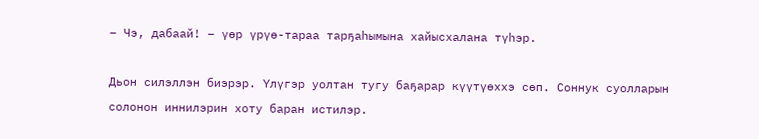– Чэ, дабаай! – үөр үрүө-тараа тарҕаһымына хайысхалана түһэр.

Дьон силэллэн биэрэр. Үлүгэр уолтан тугу баҕарар күүтүөххэ сөп. Соннук суолларын солонон иннилэрин хоту баран истилэр.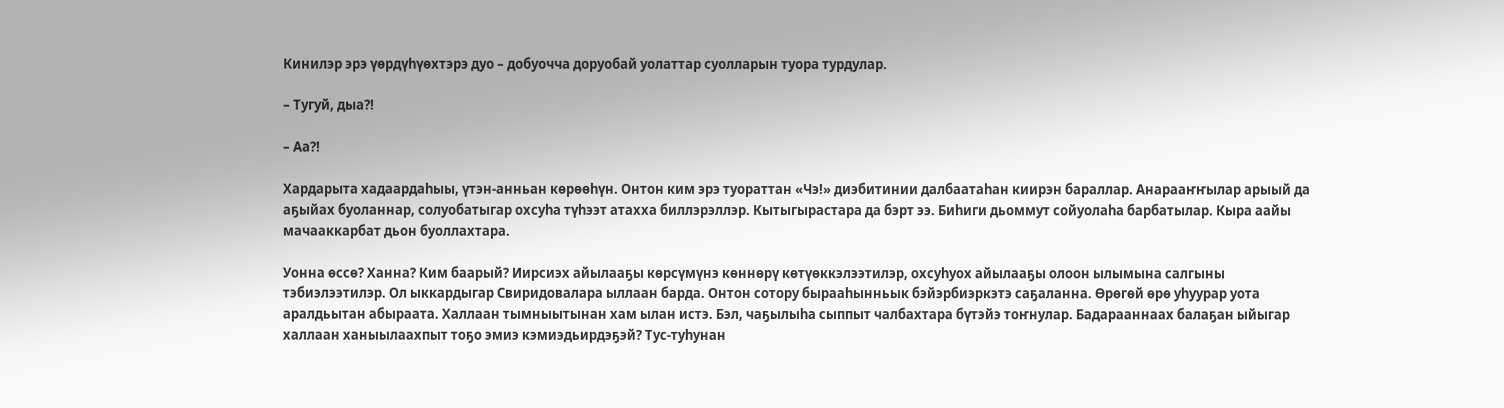Кинилэр эрэ үөрдүһүөхтэрэ дуо – добуочча доруобай уолаттар суолларын туора турдулар.

– Тугуй, дыа?!

– Аа?!

Хардарыта хадаардаһыы, үтэн-анньан көрөөһүн. Онтон ким эрэ туораттан «Чэ!» диэбитинии далбаатаһан киирэн бараллар. Анарааҥҥылар арыый да аҕыйах буоланнар, солуобатыгар охсуһа түһээт атахха биллэрэллэр. Кытыгырастара да бэрт ээ. Биһиги дьоммут сойуолаһа барбатылар. Кыра аайы мачааккарбат дьон буоллахтара.

Уонна өссө? Ханна? Ким баарый? Иирсиэх айылааҕы көрсүмүнэ көннөрү көтүөккэлээтилэр, охсуһуох айылааҕы олоон ылымына салгыны тэбиэлээтилэр. Ол ыккардыгар Свиридовалара ыллаан барда. Онтон сотору бырааһынньык бэйэрбиэркэтэ саҕаланна. Өрөгөй өрө уһуурар уота аралдьытан абыраата. Халлаан тымныытынан хам ылан истэ. Бэл, чаҕылыһа сыппыт чалбахтара бүтэйэ тоҥнулар. Бадарааннаах балаҕан ыйыгар халлаан ханыылаахпыт тоҕо эмиэ кэмиэдьирдэҕэй? Тус-туһунан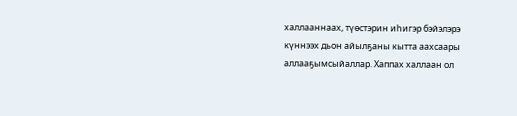халлааннаах, түөстэрин иһигэр бэйэлэрэ күннээх дьон айылҕаны кытта аахсаары аллааҕымсыйаллар. Хаппах халлаан ол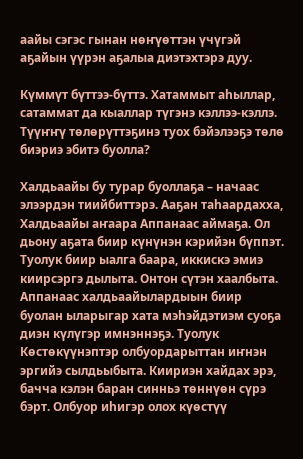аайы сэгэс гынан нөҥүөттэн үчүгэй аҕайын үүрэн аҕалыа диэтэхтэрэ дуу.

Күммүт бүттээ-бүттэ. Хатаммыт аһыллар, сатаммат да кыаллар түгэнэ кэллээ-кэллэ. Түүҥҥү төлөрүттэҕинэ туох бэйэлээҕэ төлө биэриэ эбитэ буолла?

Халдьаайы бу турар буоллаҕа – начаас элээрдэн тиийбиттэрэ. Ааҕан таһаардахха, Халдьаайы аҥаара Аппанаас аймаҕа. Ол дьону аҕата биир күнүнэн кэрийэн бүппэт. Туолук биир ыалга баара, иккискэ эмиэ киирсэргэ дылыта. Онтон сүтэн хаалбыта. Аппанаас халдьаайылардыын биир буолан ыларыгар хата мэһэйдэтиэм суоҕа диэн күлүгэр имнэннэҕэ. Туолук Көстөкүүнэптэр олбуордарыттан иҥнэн эргийэ сылдьыбыта. Киириэн хайдах эрэ, бачча кэлэн баран синньэ төннүөн сүрэ бэрт. Олбуор иһигэр олох күөстүү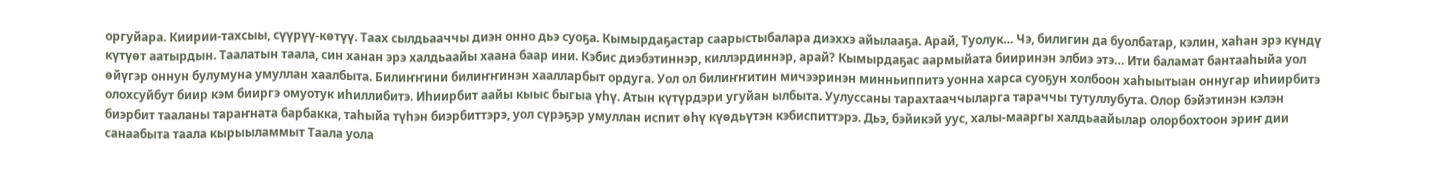оргуйара. Киирии-тахсыы, сүүрүү-көтүү. Таах сылдьааччы диэн онно дьэ суоҕа. Кымырдаҕастар саарыстыбалара диэххэ айылааҕа. Арай, Туолук… Чэ, билигин да буолбатар, кэлин, хаһан эрэ күндү күтүөт аатырдын. Таалатын таала, син ханан эрэ халдьаайы хаана баар ини. Кэбис диэбэтиннэр, киллэрдиннэр, арай? Кымырдаҕас аармыйата бииринэн элбиэ этэ… Ити баламат бантааһыйа уол өйүгэр оннун булумуна умуллан хаалбыта. Билиҥҥини билиҥҥинэн хаалларбыт ордуга. Уол ол билиҥҥитин мичээринэн минньиппитэ уонна харса суоҕун холбоон хаһыытыан оннугар иһиирбитэ олохсуйбут биир кэм бииргэ омуотук иһиллибитэ. Иһиирбит аайы кыыс быгыа үһү. Атын күтүрдэри угуйан ылбыта. Уулуссаны тарахтааччыларга тараччы тутуллубута. Олор бэйэтинэн кэлэн биэрбит тааланы тараҥната барбакка, таһыйа түһэн биэрбиттэрэ, уол сүрэҕэр умуллан испит өһү күөдьүтэн кэбиспиттэрэ. Дьэ, бэйикэй уус, халы-мааргы халдьаайылар олорбохтоон эриҥ дии санаабыта таала кырыыламмыт Таала уола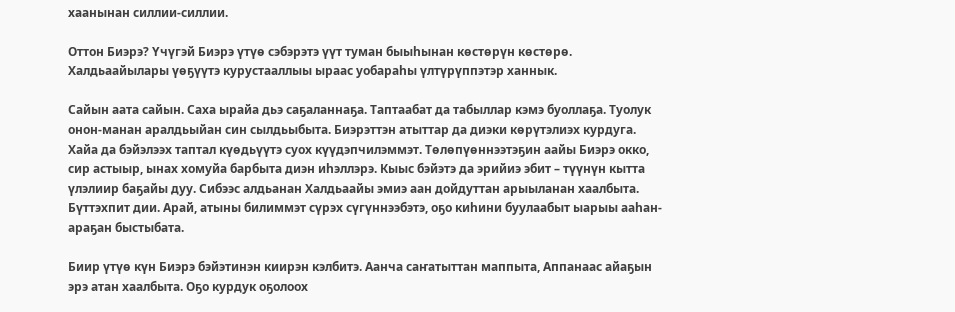хаанынан силлии-силлии.

Оттон Биэрэ? Үчүгэй Биэрэ үтүө сэбэрэтэ үүт туман быыһынан көстөрүн көстөрө. Халдьаайылары үөҕүүтэ курустааллыы ыраас уобараһы үлтүрүппэтэр ханнык.

Сайын аата сайын. Саха ырайа дьэ саҕаланнаҕа. Таптаабат да табыллар кэмэ буоллаҕа. Туолук онон-манан аралдьыйан син сылдьыбыта. Биэрэттэн атыттар да диэки көрүтэлиэх курдуга. Хайа да бэйэлээх таптал күөдьүүтэ суох күүдэпчилэммэт. Төлөпүөннээтэҕин аайы Биэрэ окко, сир астыыр, ынах хомуйа барбыта диэн иһэллэрэ. Кыыс бэйэтэ да эрийиэ эбит – түүнүн кытта үлэлиир баҕайы дуу. Сибээс алдьанан Халдьаайы эмиэ аан дойдуттан арыыланан хаалбыта. Бүттэхпит дии. Арай, атыны билиммэт сүрэх сүгүннээбэтэ, оҕо киһини буулаабыт ыарыы ааһан-араҕан быстыбата.

Биир үтүө күн Биэрэ бэйэтинэн киирэн кэлбитэ. Аанча саҥатыттан маппыта, Аппанаас айаҕын эрэ атан хаалбыта. Оҕо курдук оҕолоох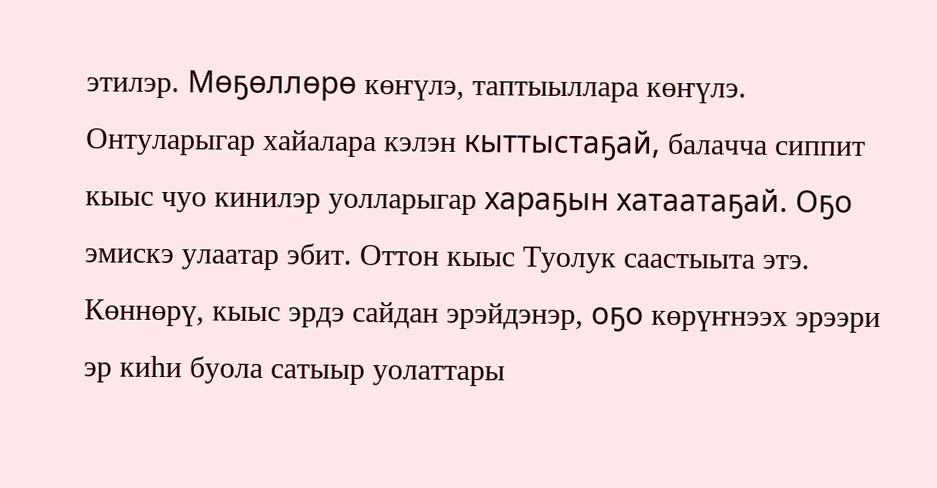этилэр. Мөҕөллөрө көҥүлэ, таптыыллара көҥүлэ. Онтуларыгар хайалара кэлэн кыттыстаҕай, балачча сиппит кыыс чуо кинилэр уолларыгар хараҕын хатаатаҕай. Оҕо эмискэ улаатар эбит. Оттон кыыс Туолук саастыыта этэ. Көннөрү, кыыс эрдэ сайдан эрэйдэнэр, оҕо көрүҥнээх эрээри эр киһи буола сатыыр уолаттары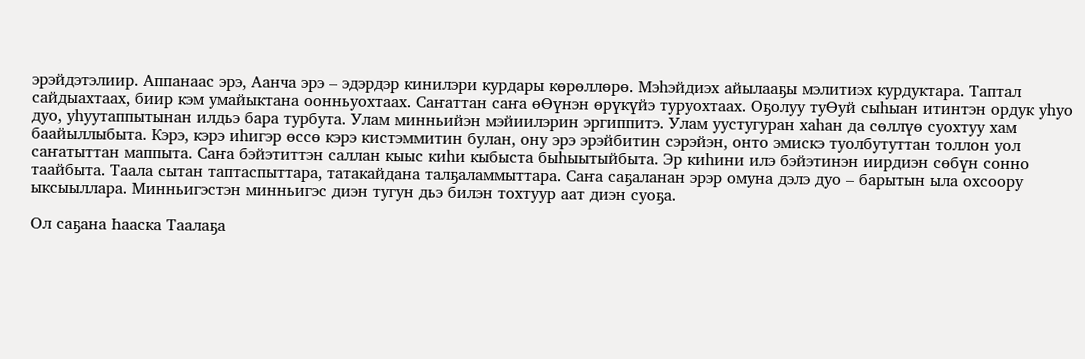эрэйдэтэлиир. Аппанаас эрэ, Аанча эрэ – эдэрдэр кинилэри курдары көрөллөрө. Мэһэйдиэх айылааҕы мэлитиэх курдуктара. Таптал сайдыахтаах, биир кэм умайыктана оонньуохтаах. Саҥаттан саҥа өӨүнэн өрүкүйэ туруохтаах. Оҕолуу туӨуй сыһыан итинтэн ордук уһуо дуо, уһуутаппытынан илдьэ бара турбута. Улам минньийэн мэйиилэрин эргиппитэ. Улам уустугуран хаһан да сөллүө суохтуу хам баайыллыбыта. Кэрэ, кэрэ иһигэр өссө кэрэ кистэммитин булан, ону эрэ эрэйбитин сэрэйэн, онто эмискэ туолбутуттан толлон уол саҥатыттан маппыта. Саҥа бэйэтиттэн саллан кыыс киһи кыбыста быһыытыйбыта. Эр киһини илэ бэйэтинэн иирдиэн сөбүн сонно таайбыта. Таала сытан таптаспыттара, татакайдана талҕаламмыттара. Саҥа саҕаланан эрэр омуна дэлэ дуо – барытын ыла охсоору ыксыыллара. Минньигэстэн минньигэс диэн тугун дьэ билэн тохтуур аат диэн суоҕа.

Ол саҕана Һааска Таалаҕа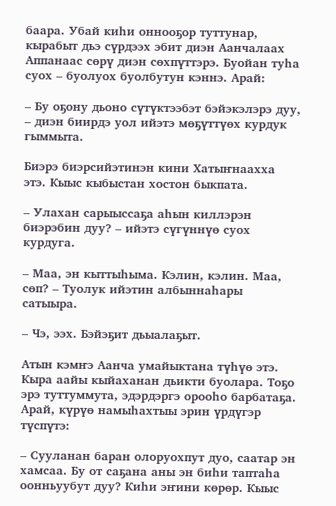баара. Убай киһи оннооҕор туттунар, кырабыт дьэ сүрдээх эбит диэн Аанчалаах Аппанаас сөрү диэн сөхпүттэрэ. Буойан туһа суох – буолуох буолбутун кэннэ. Арай:

– Бу оҕону дьоно сүтүктээбэт бэйэкэлэрэ дуу, – диэн биирдэ уол ийэтэ мөҕүттүөх курдук гыммыта.

Биэрэ биэрсийэтинэн кини Хатыҥнаахха этэ. Кыыс кыбыстан хостон быкпата.

– Улахан сарыыссаҕа аһын киллэрэн биэрэбин дуу? – ийэтэ сүгүннүө суох курдуга.

– Маа, эн кыттыһыма. Кэлин, кэлин. Маа, сөп? – Туолук ийэтин албыннаһары сатыыра.

– Чэ, ээх. Бэйэҕит дьыалаҕыт.

Атын кэмҥэ Аанча умайыктана түһүө этэ. Кыра аайы кыйаханан дьикти буолара. Тоҕо эрэ туттуммута, эдэрдэргэ орооһо барбатаҕа. Арай, күрүө намыһахтыы эрин үрдүгэр түспүтэ:

– Сууланан баран олоруохпут дуо, саатар эн хамсаа. Бу от саҕана аны эн биһи таптаһа оонньуубут дуу? Киһи эҥини көрөр. Кыыс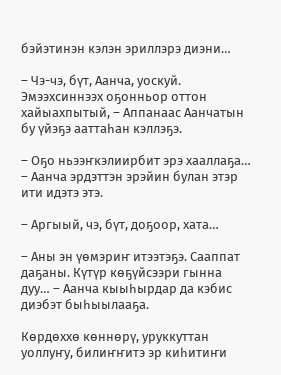бэйэтинэн кэлэн эриллэрэ диэни…

– Чэ-чэ, бүт, Аанча, уоскуй. Эмээхсиннээх оҕонньор оттон хайыахпытый, – Аппанаас Аанчатын бу үйэҕэ ааттаһан кэллэҕэ.

– Оҕо ньээҥкэлиирбит эрэ хааллаҕа… – Аанча эрдэттэн эрэйин булан этэр ити идэтэ этэ.

– Аргыый, чэ, бүт, доҕоор, хата…

– Аны эн үөмэриҥ итээтэҕэ. Сааппат даҕаны. Күтүр көҕүйсээри гынна дуу… – Аанча кыыһырдар да кэбис диэбэт быһыылааҕа.

Көрдөххө көннөрү, уруккуттан уоллуҥу, билиҥҥитэ эр киһитиҥи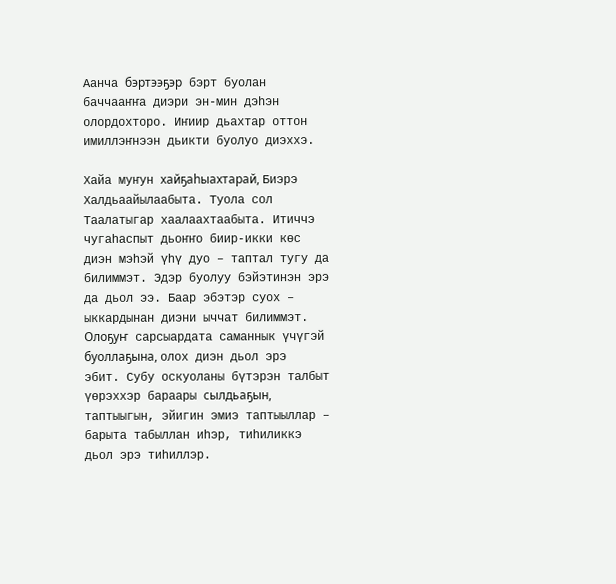Аанча бэртээҕэр бэрт буолан баччааҥҥа диэри эн-мин дэһэн олордохторо. Иҥиир дьахтар оттон имиллэҥнээн дьикти буолуо диэххэ.

Хайа муҥун хайҕаһыахтарай, Биэрэ Халдьаайылаабыта. Туола сол Таалатыгар хаалаахтаабыта. Итиччэ чугаһаспыт дьоҥҥо биир-икки көс диэн мэһэй үһү дуо – таптал тугу да билиммэт. Эдэр буолуу бэйэтинэн эрэ да дьол ээ. Баар эбэтэр суох – ыккардынан диэни ыччат билиммэт. Олоҕуҥ сарсыардата саманнык үчүгэй буоллаҕына, олох диэн дьол эрэ эбит. Субу оскуоланы бүтэрэн талбыт үөрэххэр бараары сылдьаҕын, таптыыгын, эйигин эмиэ таптыыллар – барыта табыллан иһэр, тиһиликкэ дьол эрэ тиһиллэр.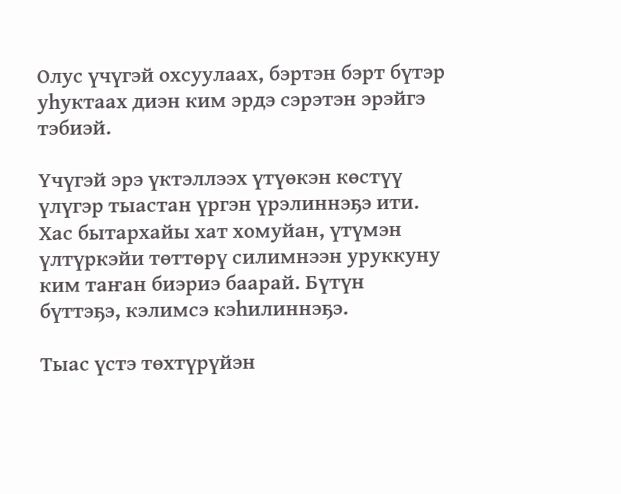Олус үчүгэй охсуулаах, бэртэн бэрт бүтэр уһуктаах диэн ким эрдэ сэрэтэн эрэйгэ тэбиэй.

Үчүгэй эрэ үктэллээх үтүөкэн көстүү үлүгэр тыастан үргэн үрэлиннэҕэ ити. Хас бытархайы хат хомуйан, үтүмэн үлтүркэйи төттөрү силимнээн уруккуну ким таҥан биэриэ баарай. Бүтүн бүттэҕэ, кэлимсэ кэһилиннэҕэ.

Тыас үстэ төхтүрүйэн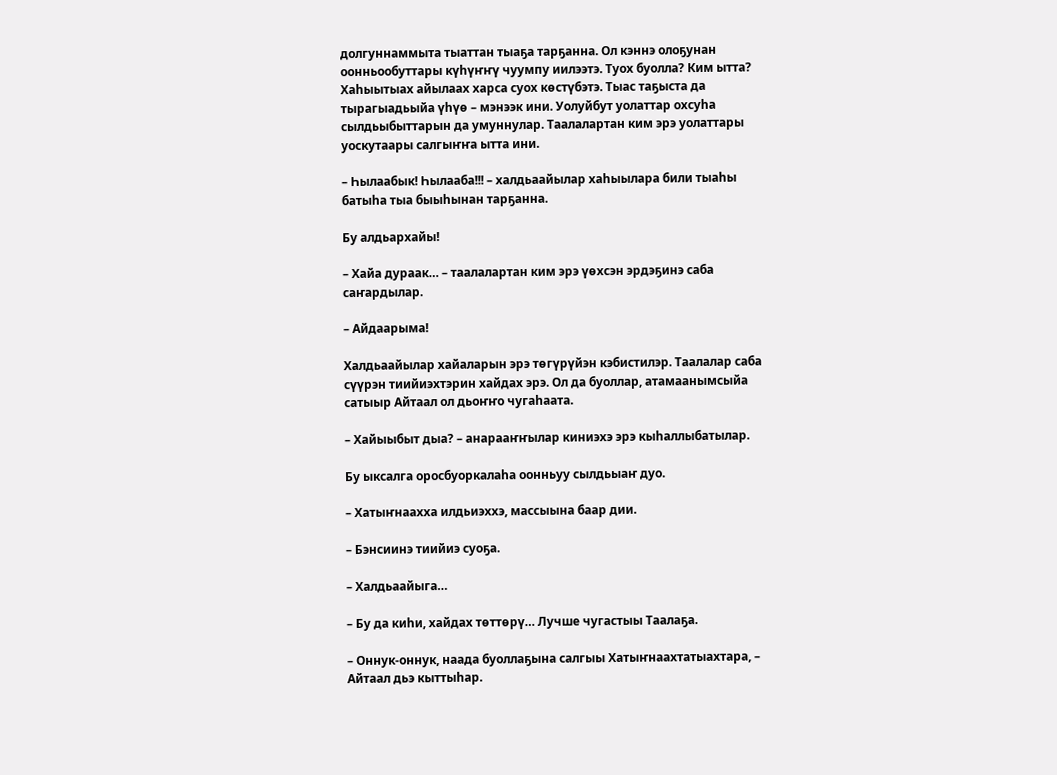долгуннаммыта тыаттан тыаҕа тарҕанна. Ол кэннэ олоҕунан оонньообуттары күһүҥҥү чуумпу иилээтэ. Туох буолла? Ким ытта? Хаһыытыах айылаах харса суох көстүбэтэ. Тыас таҕыста да тырагыадьыйа үһүө – мэнээк ини. Уолуйбут уолаттар охсуһа сылдьыбыттарын да умуннулар. Таалалартан ким эрэ уолаттары уоскутаары салгыҥҥа ытта ини.

– Һылаабык! Һылааба!!! – халдьаайылар хаһыылара били тыаһы батыһа тыа быыһынан тарҕанна.

Бу алдьархайы!

– Хайа дураак… – таалалартан ким эрэ үөхсэн эрдэҕинэ саба саҥардылар.

– Айдаарыма!

Халдьаайылар хайаларын эрэ төгүрүйэн кэбистилэр. Таалалар саба сүүрэн тиийиэхтэрин хайдах эрэ. Ол да буоллар, атамаанымсыйа сатыыр Айтаал ол дьоҥҥо чугаһаата.

– Хайыыбыт дыа? – анарааҥҥылар киниэхэ эрэ кыһаллыбатылар.

Бу ыксалга оросбуоркалаһа оонньуу сылдьыаҥ дуо.

– Хатыҥнаахха илдьиэххэ, массыына баар дии.

– Бэнсиинэ тиийиэ суоҕа.

– Халдьаайыга…

– Бу да киһи, хайдах төттөрү… Лучше чугастыы Таалаҕа.

– Оннук-оннук, наада буоллаҕына салгыы Хатыҥнаахтатыахтара, – Айтаал дьэ кыттыһар.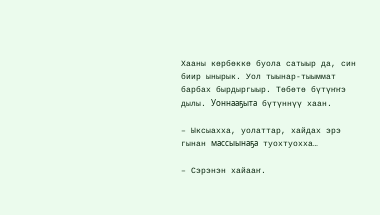Хааны көрбөккө буола сатыыр да, син биир ынырык. Уол тыынар-тыыммат барбах бырдыргыыр. Төбөтө бүтүҥҥэ дылы. Уоннааҕыта бүтүннүү хаан.

– Ыксыахха, уолаттар, хайдах эрэ гынан массыынаҕа туохтуохха…

– Сэрэнэн хайааҥ.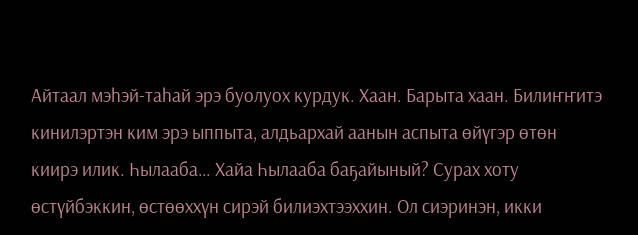Айтаал мэһэй-таһай эрэ буолуох курдук. Хаан. Барыта хаан. Билиҥҥитэ кинилэртэн ким эрэ ыппыта, алдьархай аанын аспыта өйүгэр өтөн киирэ илик. Һылааба… Хайа Һылааба баҕайыный? Сурах хоту өстүйбэккин, өстөөххүн сирэй билиэхтээххин. Ол сиэринэн, икки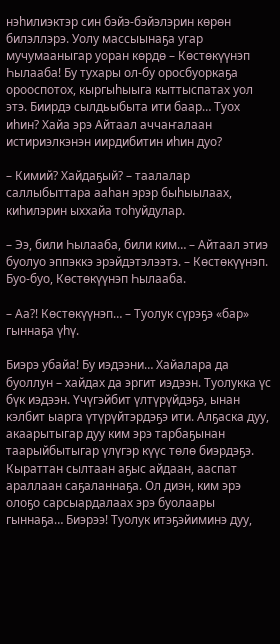нэһилиэктэр син бэйэ-бэйэлэрин көрөн билэллэрэ. Уолу массыынаҕа угар мучумааныгар уоран көрдө – Көстөкүүнэп Һылааба! Бу тухары ол-бу оросбуоркаҕа орооспотох, кыргыһыыга кыттыспатах уол этэ. Биирдэ сылдьыбыта ити баар… Туох иһин? Хайа эрэ Айтаал аччаҥалаан истириэлкэнэн иирдибитин иһин дуо?

– Кимий? Хайдаҕый? – таалалар саллыбыттара ааһан эрэр быһыылаах, киһилэрин ыххайа тоһуйдулар.

– Ээ, били Һылааба, били ким… – Айтаал этиэ буолуо эппэккэ эрэйдэтэлээтэ. – Көстөкүүнэп. Буо-буо, Көстөкүүнэп Һылааба.

– Аа?! Көстөкүүнэп… – Туолук сүрэҕэ «бар» гыннаҕа үһү.

Биэрэ убайа! Бу иэдээни… Хайалара да буоллун – хайдах да эргит иэдээн. Туолукка үс бүк иэдээн. Үчүгэйбит үлтүрүйдэҕэ, ынан кэлбит ыарга үтүрүйтэрдэҕэ ити. Алҕаска дуу, акаарытыгар дуу ким эрэ тарбаҕынан таарыйбытыгар үлүгэр күүс төлө биэрдэҕэ. Кыраттан сылтаан аҕыс айдаан, ааспат араллаан саҕаланнаҕа. Ол диэн, ким эрэ олоҕо сарсыардалаах эрэ буолаары гыннаҕа… Биэрээ! Туолук итэҕэйиминэ дуу,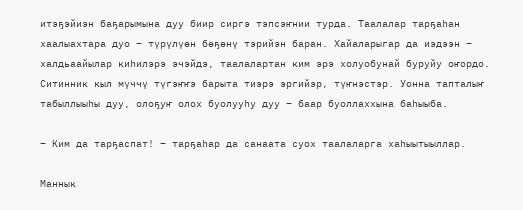итэҕэйиэн баҕарымына дуу биир сиргэ тэпсэҥнии турда. Таалалар тарҕаһан хаалыахтара дуо – түрүлүөн бөҕөнү тэрийэн баран. Хайаларыгар да иэдээн – халдьаайылар киһилэрэ эчэйдэ, таалалартан ким эрэ холуобунай буруйу оҥордо. Ситинник кыл мүччү түгэҥҥэ барыта тиэрэ эргийэр, түҥнэстэр. Уонна тапталыҥ табыллыыһы дуу, олоҕуҥ олох буолууһу дуу – баар буоллаххына баһыыба.

– Ким да тарҕаспат! – тарҕаһар да санаата суох таалаларга хаһыытыыллар.

Маннык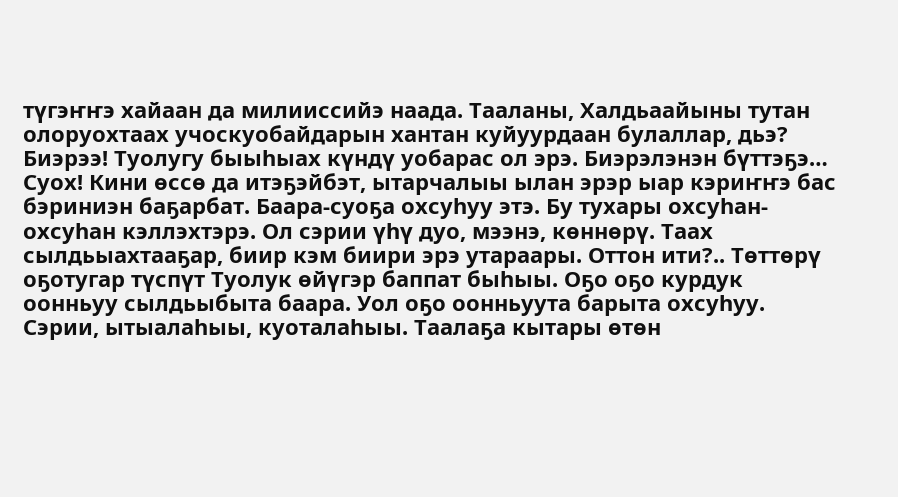түгэҥҥэ хайаан да милииссийэ наада. Тааланы, Халдьаайыны тутан олоруохтаах учоскуобайдарын хантан куйуурдаан булаллар, дьэ? Биэрээ! Туолугу быыһыах күндү уобарас ол эрэ. Биэрэлэнэн бүттэҕэ… Суох! Кини өссө да итэҕэйбэт, ытарчалыы ылан эрэр ыар кэриҥҥэ бас бэриниэн баҕарбат. Баара-суоҕа охсуһуу этэ. Бу тухары охсуһан-охсуһан кэллэхтэрэ. Ол сэрии үһү дуо, мээнэ, көннөрү. Таах сылдьыахтааҕар, биир кэм биири эрэ утараары. Оттон ити?.. Төттөрү оҕотугар түспүт Туолук өйүгэр баппат быһыы. Оҕо оҕо курдук оонньуу сылдьыбыта баара. Уол оҕо оонньуута барыта охсуһуу. Сэрии, ытыалаһыы, куоталаһыы. Таалаҕа кытары өтөн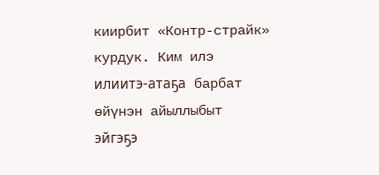киирбит «Контр-страйк» курдук. Ким илэ илиитэ-атаҕа барбат өйүнэн айыллыбыт эйгэҕэ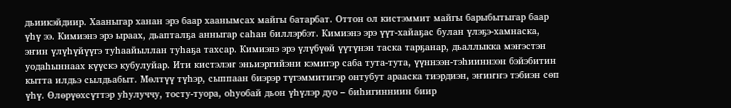дьиикэйдиир. Хааныгар ханан эрэ баар хаанымсах майгы батарбат. Оттон ол кистэммит майгы барыбытыгар баар үһү ээ. Кимиэнэ эрэ ыраах, дьапталҕа анныгар саһан биллэрбэт. Кимиэнэ эрэ үүт-хайаҕас булан үлэҕэ-хамнаска, эҥин үлүһүйүүгэ туһаайыллан туһаҕа тахсар. Кимиэнэ эрэ үлүбүөй үүтүнэн таска тарҕанар, дьаллыкка мэҥэстэн уодаһыннаах күүскэ кубулуйар. Ити кистэлэҥ эньиэргийэни кэмигэр саба тута-тута, үүннээн-тэһииннээн бэйэбитин кытта илдьэ сылдьабыт. Мөлтүү түһэр, сыппаан биэрэр түгэммитигэр онтубут арааска тиэрдиэн, эҥиҥҥэ тэбиэн сөп үһү. Өлөрүөхсүттэр уһулуччу, тосту-туора, оһуобай дьон үһүлэр дуо – биһигинниин биир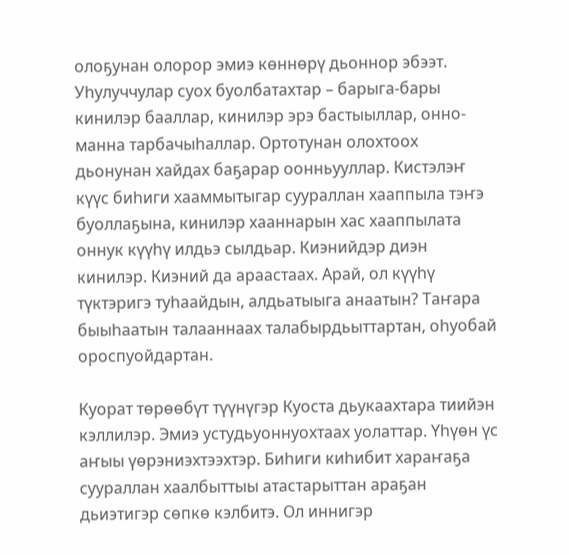олоҕунан олорор эмиэ көннөрү дьоннор эбээт. Уһулуччулар суох буолбатахтар – барыга-бары кинилэр бааллар, кинилэр эрэ бастыыллар, онно-манна тарбачыһаллар. Ортотунан олохтоох дьонунан хайдах баҕарар оонньууллар. Кистэлэҥ күүс биһиги хааммытыгар суураллан хааппыла тэҥэ буоллаҕына, кинилэр хааннарын хас хааппылата оннук күүһү илдьэ сылдьар. Киэнийдэр диэн кинилэр. Киэний да араастаах. Арай, ол күүһү түктэригэ туһаайдын, алдьатыыга анаатын? Таҥара быыһаатын талааннаах талабырдьыттартан, оһуобай ороспуойдартан.

Куорат төрөөбүт түүнүгэр Куоста дьукаахтара тиийэн кэллилэр. Эмиэ устудьуоннуохтаах уолаттар. Үһүөн үс аҥыы үөрэниэхтээхтэр. Биһиги киһибит хараҥаҕа суураллан хаалбыттыы атастарыттан араҕан дьиэтигэр сөпкө кэлбитэ. Ол иннигэр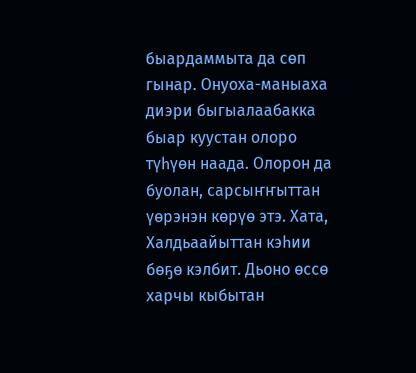быардаммыта да сөп гынар. Онуоха-маныаха диэри быгыалаабакка быар куустан олоро түһүөн наада. Олорон да буолан, сарсыҥҥыттан үөрэнэн көрүө этэ. Хата, Халдьаайыттан кэһии бөҕө кэлбит. Дьоно өссө харчы кыбытан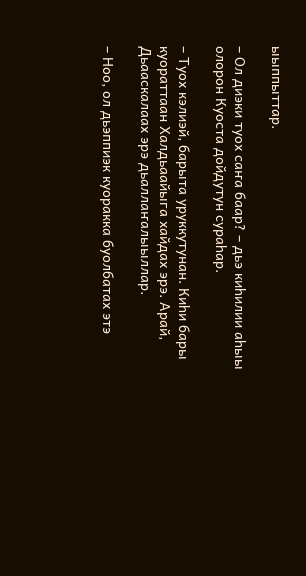ыыппыттар.

– Ол диэки туох саҥа баар? – дьэ киһилии аһыы олорон Куоста дойдутун сураһар.

– Туох кэлиэй, барыта уруккутунан. Киһи бары куораттаан Халдьаайыга хайдах эрэ. Арай, Дьааскалаах эрэ дьаллаҥалыыллар.

– Ноо, ол дьэппиэк куоракка буолбатах этэ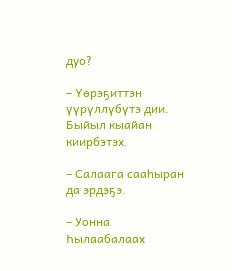дуо?

– Үөрэҕиттэн үүрүллүбүтэ дии. Быйыл кыайан киирбэтэх.

– Салаага сааһыран да эрдэҕэ.

– Уонна Һылаабалаах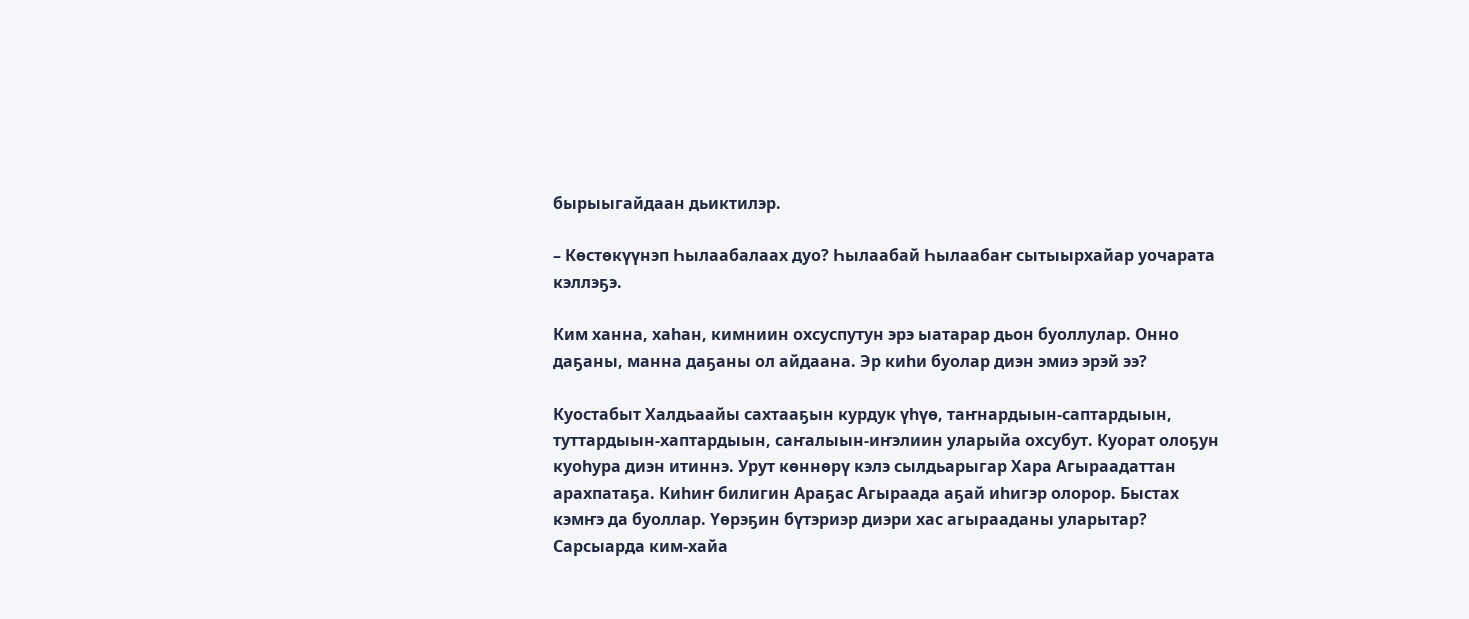бырыыгайдаан дьиктилэр.

– Көстөкүүнэп Һылаабалаах дуо? Һылаабай Һылаабаҥ сытыырхайар уочарата кэллэҕэ.

Ким ханна, хаһан, кимниин охсуспутун эрэ ыатарар дьон буоллулар. Онно даҕаны, манна даҕаны ол айдаана. Эр киһи буолар диэн эмиэ эрэй ээ?

Куостабыт Халдьаайы сахтааҕын курдук үһүө, таҥнардыын-саптардыын, туттардыын-хаптардыын, саҥалыын-иҥэлиин уларыйа охсубут. Куорат олоҕун куоһура диэн итиннэ. Урут көннөрү кэлэ сылдьарыгар Хара Агыраадаттан арахпатаҕа. Киһиҥ билигин Араҕас Агыраада аҕай иһигэр олорор. Быстах кэмҥэ да буоллар. Үөрэҕин бүтэриэр диэри хас агырааданы уларытар? Сарсыарда ким-хайа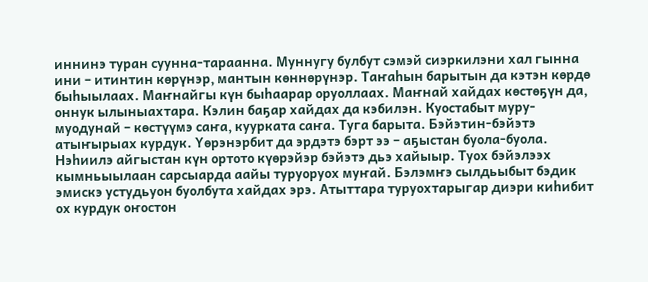иннинэ туран суунна-тараанна. Муннугу булбут сэмэй сиэркилэни хал гынна ини – итинтин көрүнэр, мантын көннөрүнэр. Таҥаһын барытын да кэтэн көрдө быһыылаах. Маҥнайгы күн быһаарар оруоллаах. Маҥнай хайдах көстөҕүн да, оннук ылыныахтара. Кэлин баҕар хайдах да кэбилэн. Куостабыт муру-муодунай – көстүүмэ саҥа, куурката саҥа. Туга барыта. Бэйэтин-бэйэтэ атыҥырыах курдук. Үөрэнэрбит да эрдэтэ бэрт ээ – аҕыстан буола-буола. Нэһиилэ айгыстан күн ортото күөрэйэр бэйэтэ дьэ хайыыр. Туох бэйэлээх кымньыылаан сарсыарда аайы туруоруох муҥай. Бэлэмҥэ сылдьыбыт бэдик эмискэ устудьуон буолбута хайдах эрэ. Атыттара туруохтарыгар диэри киһибит ох курдук оҥостон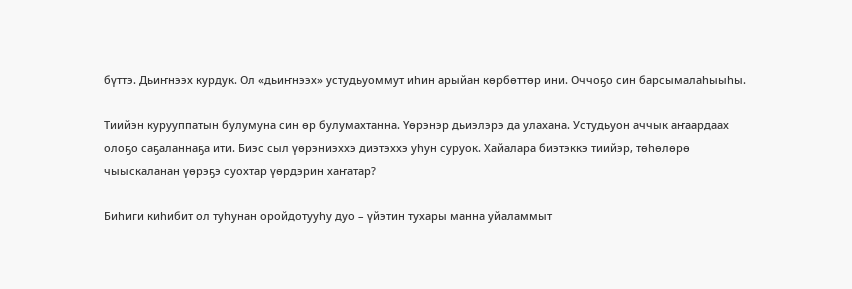бүттэ. Дьиҥнээх курдук. Ол «дьиҥнээх» устудьуоммут иһин арыйан көрбөттөр ини. Оччоҕо син барсымалаһыыһы.

Тиийэн курууппатын булумуна син өр булумахтанна. Үөрэнэр дьиэлэрэ да улахана. Устудьуон аччык аҥаардаах олоҕо саҕаланнаҕа ити. Биэс сыл үөрэниэххэ диэтэххэ уһун суруок. Хайалара биэтэккэ тиийэр, төһөлөрө чыыскаланан үөрэҕэ суохтар үөрдэрин хаҥатар?

Биһиги киһибит ол туһунан оройдотууһу дуо – үйэтин тухары манна уйаламмыт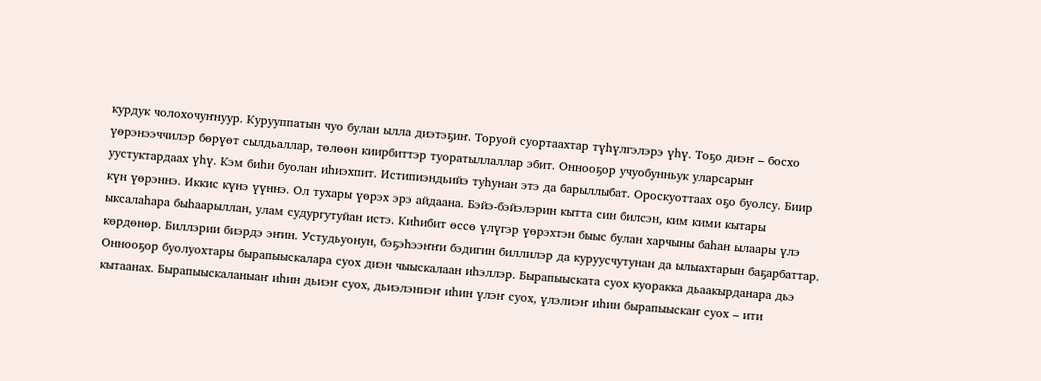курдук чолохочуҥнуур. Курууппатын чуо булан ылла диэтэҕиҥ. Торуой суортаахтар түһүлгэлэрэ үһү. Тоҕо диэҥ – босхо үөрэнээччилэр бөрүөт сылдьаллар, төлөөн киирбиттэр туоратыллаллар эбит. Оннооҕор учуобунньук уларсарыҥ уустуктардаах үһү. Кэм биһи буолан иһиэхпит. Истипиэндьийэ туһунан этэ да барыллыбат. Ороскуоттаах оҕо буолсу. Биир күн үөрэннэ. Иккис күнэ үүннэ. Ол тухары үөрэх эрэ айдаана. Бэйэ-бэйэлэрин кытта син билсэн, ким кими кытары ыксалаһара быһаарыллан, улам судургутуйан истэ. Киһибит өссө үлүгэр үөрэхтэн быыс булан харчыны баһан ылаары үлэ көрдөнөр. Биллэрии биэрдэ эҥин. Устудьуонун, бэҕэһээҥҥи бэдигин биллилэр да куруусчутунан да ылыахтарын баҕарбаттар. Оннооҕор буолуохтары бырапыыскалара суох диэн чыыскалаан иһэллэр. Бырапыыската суох куоракка дьаакырданара дьэ кытаанах. Бырапыыскаланыаҥ иһин дьиэҥ суох, дьиэлэниэҥ иһин үлэҥ суох, үлэлиэҥ иһин бырапыыскаҥ суох – ити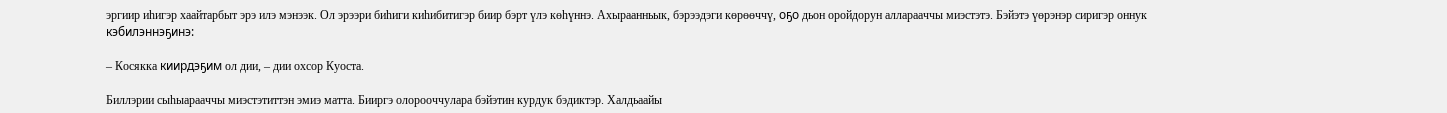эргиир иһигэр хаайтарбыт эрэ илэ мэнээк. Ол эрээри биһиги киһибитигэр биир бэрт үлэ көһүннэ. Ахыраанньык, бэрээдэги көрөөччү, оҕо дьон оройдорун алларааччы миэстэтэ. Бэйэтэ үөрэнэр сиригэр оннук кэбилэннэҕинэ:

– Косякка киирдэҕим ол дии, – дии охсор Куоста.

Биллэрии сыһыарааччы миэстэтиттэн эмиэ матта. Бииргэ олорооччулара бэйэтин курдук бэдиктэр. Халдьаайы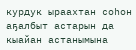курдук ыраахтан соһон аҕалбыт астарын да кыайан астанымына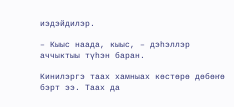иэдэйдилэр.

– Кыыс наада, кыыс, – дэһэллэр аччыктыы түһэн баран.

Кинилэргэ таах хамныах көстөрө дөбөҥө бэрт ээ. Таах да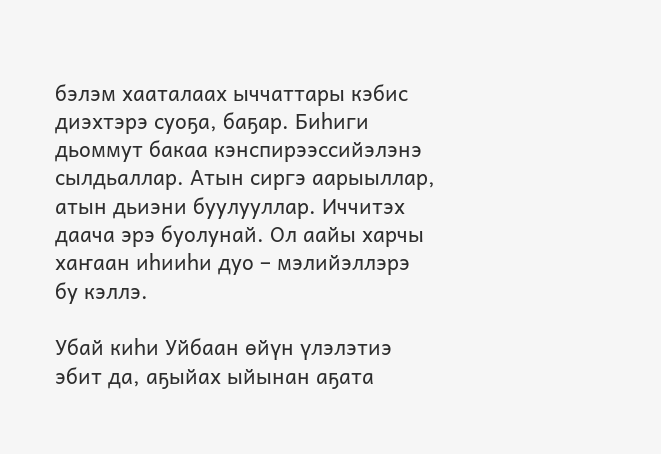бэлэм хааталаах ыччаттары кэбис диэхтэрэ суоҕа, баҕар. Биһиги дьоммут бакаа кэнспирээссийэлэнэ сылдьаллар. Атын сиргэ аарыыллар, атын дьиэни буулууллар. Иччитэх даача эрэ буолунай. Ол аайы харчы хаҥаан иһииһи дуо – мэлийэллэрэ бу кэллэ.

Убай киһи Уйбаан өйүн үлэлэтиэ эбит да, аҕыйах ыйынан аҕата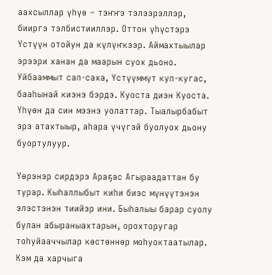аахсыллар үһүө – тэҥҥэ тэлээрэллэр, бииргэ тэлбистииллэр. Оттон үһүстэрэ Үстүүн отойун да күлүҥкээр. Аймахтыылар эрээри ханан да маарын суох дьоно. Уйбааммыт сап-саха, Үстүүммүт куп-кугас, бааһынай киэнэ бэрдэ. Куоста диэн Куоста. Үһүөн да син мээнэ уолаттар. Тыалырбабыт эрэ атахтыыр, аһара үчүгэй буолуох дьону буортулуур.

Үөрэнэр сирдэрэ Араҕас Агыраадаттан бу турар. Кыһаллыбыт киһи биэс мүнүүтэнэн элэстэнэн тиийэр ини. Быһалыы барар суолу булан абыраныахтарын, орохторугар тоһуйааччылар көстөннөр моһуоктаатылар. Кэм да харчыга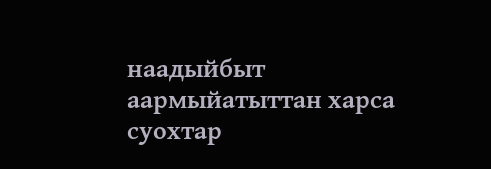наадыйбыт аармыйатыттан харса суохтар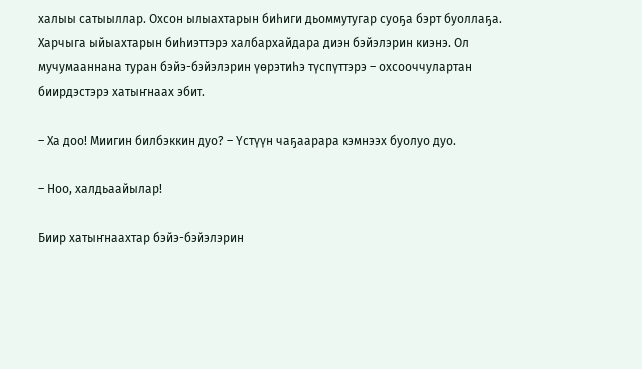халыы сатыыллар. Охсон ылыахтарын биһиги дьоммутугар суоҕа бэрт буоллаҕа. Харчыга ыйыахтарын биһиэттэрэ халбархайдара диэн бэйэлэрин киэнэ. Ол мучумааннана туран бэйэ-бэйэлэрин үөрэтиһэ түспүттэрэ – охсооччулартан биирдэстэрэ хатыҥнаах эбит.

– Ха доо! Миигин билбэккин дуо? – Үстүүн чаҕаарара кэмнээх буолуо дуо.

– Ноо, халдьаайылар!

Биир хатыҥнаахтар бэйэ-бэйэлэрин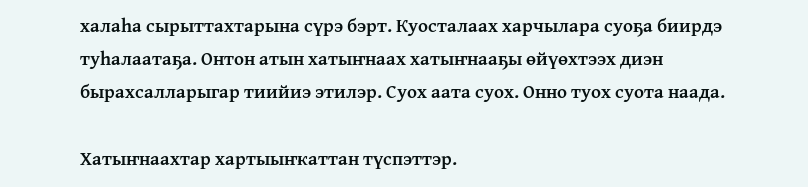халаһа сырыттахтарына сүрэ бэрт. Куосталаах харчылара суоҕа биирдэ туһалаатаҕа. Онтон атын хатыҥнаах хатыҥнааҕы өйүөхтээх диэн бырахсалларыгар тиийиэ этилэр. Суох аата суох. Онно туох суота наада.

Хатыҥнаахтар хартыыҥкаттан түспэттэр.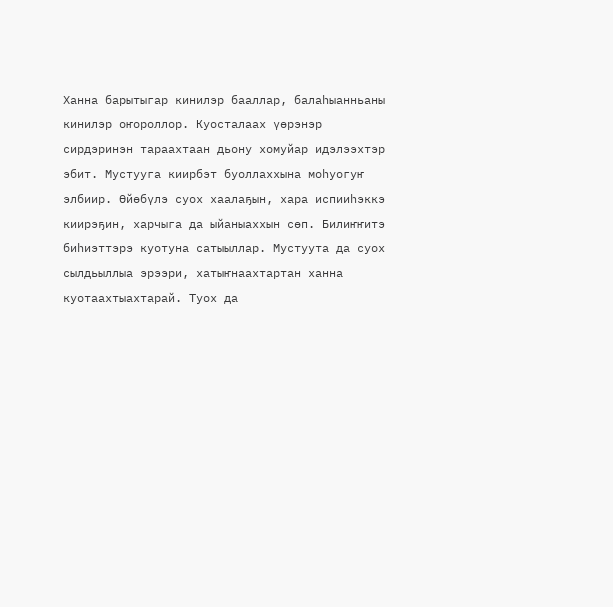Ханна барытыгар кинилэр бааллар, балаһыанньаны кинилэр оҥороллор. Куосталаах үөрэнэр сирдэринэн тараахтаан дьону хомуйар идэлээхтэр эбит. Мустууга киирбэт буоллаххына моһуогуҥ элбиир. Өйөбүлэ суох хаалаҕын, хара испииһэккэ киирэҕин, харчыга да ыйаныаххын сөп. Билиҥҥитэ биһиэттэрэ куотуна сатыыллар. Мустуута да суох сылдьыллыа эрээри, хатыҥнаахтартан ханна куотаахтыахтарай. Туох да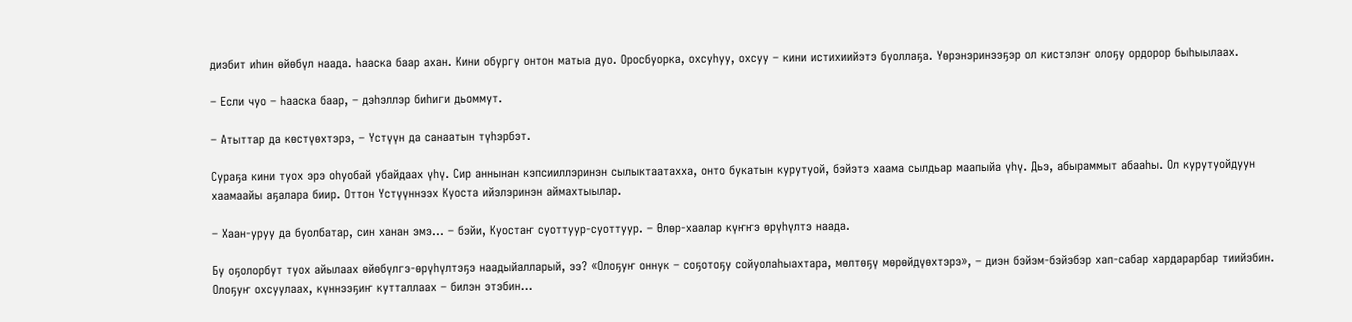диэбит иһин өйөбүл наада. Һааска баар ахан. Кини обургу онтон матыа дуо. Оросбуорка, охсуһуу, охсуу – кини истихиийэтэ буоллаҕа. Үөрэнэринээҕэр ол кистэлэҥ олоҕу ордорор быһыылаах.

– Если чуо – Һааска баар, – дэһэллэр биһиги дьоммут.

– Атыттар да көстүөхтэрэ, – Үстүүн да санаатын түһэрбэт.

Сураҕа кини туох эрэ оһуобай убайдаах үһү. Сир аннынан кэпсииллэринэн сылыктаатахха, онто букатын курутуой, бэйэтэ хаама сылдьар маапыйа үһү. Дьэ, абыраммыт абааһы. Ол курутуойдуун хаамаайы аҕалара биир. Оттон Үстүүннээх Куоста ийэлэринэн аймахтыылар.

– Хаан-уруу да буолбатар, син ханан эмэ… – бэйи, Куостаҥ суоттуур-суоттуур. – Өлөр-хаалар күҥҥэ өрүһүлтэ наада.

Бу оҕолорбут туох айылаах өйөбүлгэ-өрүһүлтэҕэ наадыйалларый, ээ? «Олоҕуҥ оннук – соҕотоҕу сойуолаһыахтара, мөлтөҕү мөрөйдүөхтэрэ», – диэн бэйэм-бэйэбэр хап-сабар хардарарбар тиийэбин. Олоҕуҥ охсуулаах, күннээҕиҥ кутталлаах – билэн этэбин…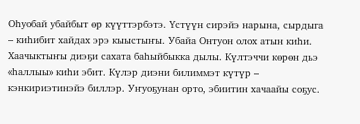Оһуобай убайбыт өр күүттэрбэтэ. Үстүүн сирэйэ нарына, сырдыга – киһибит хайдах эрэ кыыстыҥы. Убайа Онтуон олох атын киһи. Хаачыктыҥы диэҕи сахата баһыйбыкка дылы. Күлтэччи көрөн дьэ «һаллыы» киһи эбит. Күлэр диэни билиммэт күтүр – кэнкириэтинэйэ биллэр. Уҥуоҕунан орто, эбиитин хачаайы соҕус.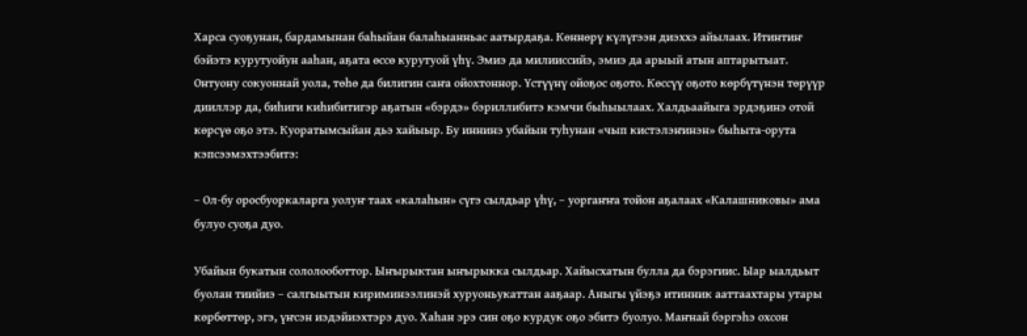Харса суоҕунан, бардамынан баһыйан балаһыанньас аатырдаҕа. Көннөрү күлүгээн диэххэ айылаах. Итинтиҥ бэйэтэ курутуойун ааһан, аҕата өссө курутуой үһү. Эмиэ да милииссийэ, эмиэ да арыый атын аптарытыат. Онтуону сокуоннай уола, төһө да билигин саҥа ойохтоннор. Үстүүнү ойоҕос оҕото. Көссүү оҕото көрбүтүнэн төрүүр дииллэр да, биһиги киһибитигэр аҕатын «бэрдэ» бэриллибитэ кэмчи быһыылаах. Халдьаайыга эрдэҕинэ отой көрсүө оҕо этэ. Куоратымсыйан дьэ хайыыр. Бу иннинэ убайын туһунан «чып кистэлэҥинэн» быһыта-орута кэпсээмэхтээбитэ:

– Ол-бу оросбуоркаларга уолуҥ таах «калаһын» сүгэ сылдьар үһү, – уоргаҥҥа тойон аҕалаах «Калашниковы» ама булуо суоҕа дуо.

Убайын букатын сололооботтор. Ыҥырыктан ыҥырыкка сылдьар. Хайысхатын булла да бэрэгиис. Ыар ыалдьыт буолан тиийиэ – салгыытын кириминээлинэй хуруоньукаттан ааҕаар. Аныгы үйэҕэ итинник ааттаахтары утары көрбөттөр, эгэ, үҥсэн иэдэйиэхтэрэ дуо. Хаһан эрэ син оҕо курдук оҕо эбитэ буолуо. Маҥнай бэргэһэ охсон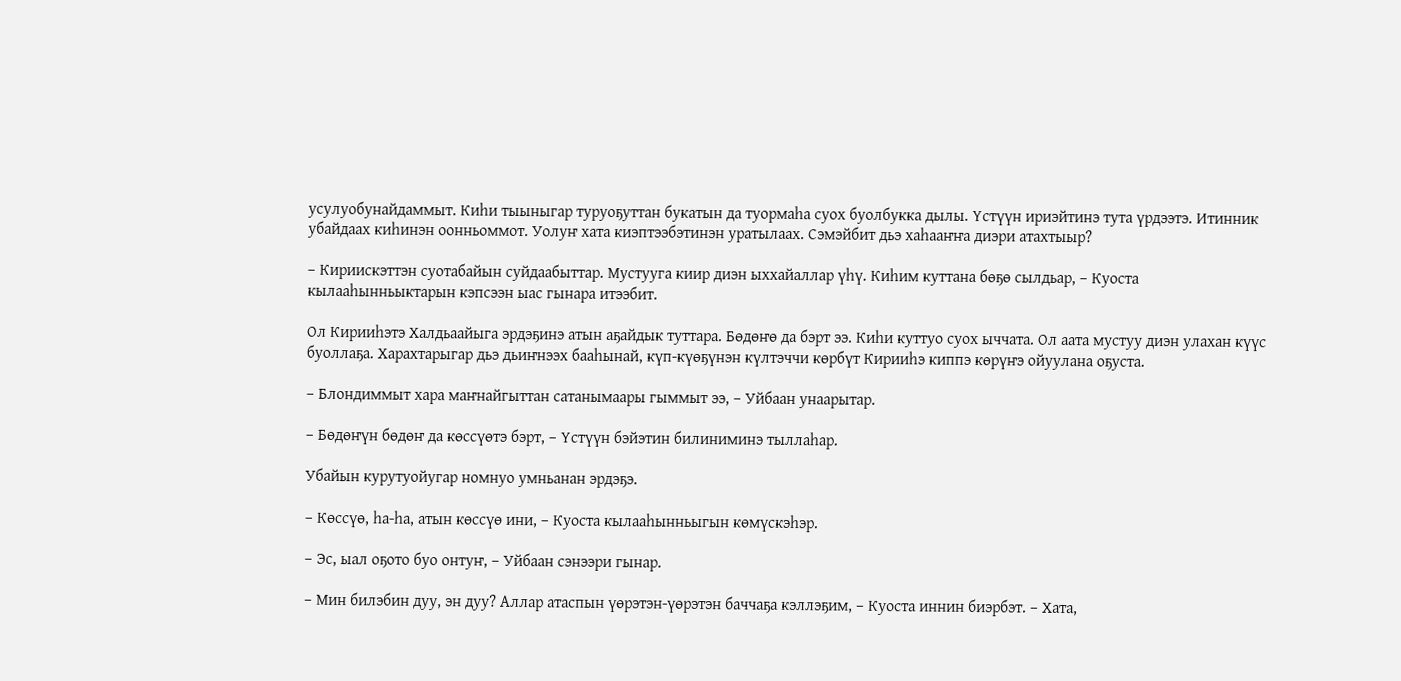усулуобунайдаммыт. Киһи тыыныгар туруоҕуттан букатын да туормаһа суох буолбукка дылы. Үстүүн ириэйтинэ тута үрдээтэ. Итинник убайдаах киһинэн оонньоммот. Уолуҥ хата киэптээбэтинэн уратылаах. Сэмэйбит дьэ хаһааҥҥа диэри атахтыыр?

– Кириискэттэн суотабайын суйдаабыттар. Мустууга киир диэн ыххайаллар үһү. Киһим куттана бөҕө сылдьар, – Куоста кылааһынньыктарын кэпсээн ыас гынара итээбит.

Ол Кирииһэтэ Халдьаайыга эрдэҕинэ атын аҕайдык туттара. Бөдөҥө да бэрт ээ. Киһи куттуо суох ыччата. Ол аата мустуу диэн улахан күүс буоллаҕа. Харахтарыгар дьэ дьиҥнээх бааһынай, күп-күөҕүнэн күлтэччи көрбүт Кирииһэ киппэ көрүҥэ ойуулана оҕуста.

– Блондиммыт хара маҥнайгыттан сатанымаары гыммыт ээ, – Уйбаан унаарытар.

– Бөдөҥүн бөдөҥ да көссүөтэ бэрт, – Үстүүн бэйэтин билиниминэ тыллаһар.

Убайын курутуойугар номнуо умньанан эрдэҕэ.

– Көссүө, һа-һа, атын көссүө ини, – Куоста кылааһынньыгын көмүскэһэр.

– Эс, ыал оҕото буо онтуҥ, – Уйбаан сэнээри гынар.

– Мин билэбин дуу, эн дуу? Аллар атаспын үөрэтэн-үөрэтэн баччаҕа кэллэҕим, – Куоста иннин биэрбэт. – Хата,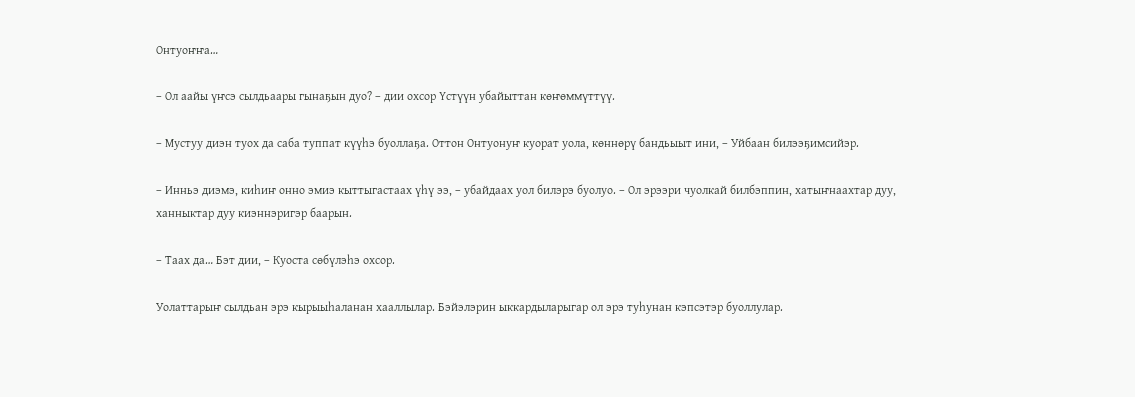Онтуоҥҥа…

– Ол аайы үҥсэ сылдьаары гынаҕын дуо? – дии охсор Үстүүн убайыттан көҥөммүттүү.

– Мустуу диэн туох да саба туппат күүһэ буоллаҕа. Оттон Онтуонуҥ куорат уола, көннөрү бандьыыт ини, – Уйбаан билээҕимсийэр.

– Инньэ диэмэ, киһиҥ онно эмиэ кыттыгастаах үһү ээ, – убайдаах уол билэрэ буолуо. – Ол эрээри чуолкай билбэппин, хатыҥнаахтар дуу, ханныктар дуу киэннэригэр баарын.

– Таах да… Бэт дии, – Куоста сөбүлэһэ охсор.

Уолаттарыҥ сылдьан эрэ кырыыһаланан хааллылар. Бэйэлэрин ыккардыларыгар ол эрэ туһунан кэпсэтэр буоллулар.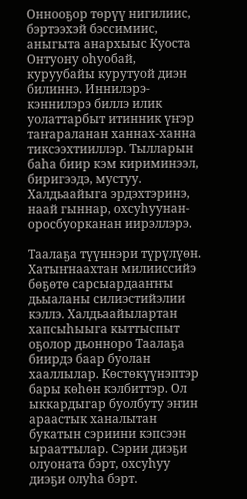Оннооҕор төрүү нигилиис, бэртээхэй бэссимиис, аныгыта анархыыс Куоста Онтуону оһуобай, куруубайы курутуой диэн билиннэ. Иннилэрэ-кэннилэрэ биллэ илик уолаттарбыт итинник үҥэр таҥараланан ханнах-ханна тиксээхтииллэр. Тылларын баһа биир кэм кириминээл, биригээдэ, мустуу. Халдьаайыга эрдэхтэринэ, наай гыннар, охсуһуунан-оросбуорканан иирэллэрэ.

Таалаҕа түүннэри түрүлүөн. Хатыҥнаахтан милииссийэ бөҕөтө сарсыардааҥҥы дьыаланы силиэстийэлии кэллэ. Халдьаайылартан хапсыһыыга кыттыспыт оҕолор дьонноро Таалаҕа биирдэ баар буолан хааллылар. Көстөкүүнэптэр бары көһөн кэлбиттэр. Ол ыккардыгар буолбуту эҥин араастык ханалытан букатын сэриини кэпсээн ырааттылар. Сэрии диэҕи олуоната бэрт, охсуһуу диэҕи олуһа бэрт.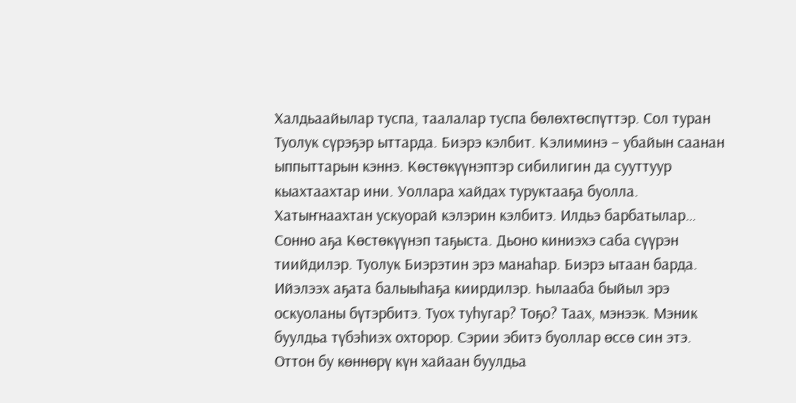Халдьаайылар туспа, таалалар туспа бөлөхтөспүттэр. Сол туран Туолук сүрэҕэр ыттарда. Биэрэ кэлбит. Кэлиминэ – убайын саанан ыппыттарын кэннэ. Көстөкүүнэптэр сибилигин да сууттуур кыахтаахтар ини. Уоллара хайдах туруктааҕа буолла. Хатыҥнаахтан ускуорай кэлэрин кэлбитэ. Илдьэ барбатылар… Сонно аҕа Көстөкүүнэп таҕыста. Дьоно киниэхэ саба сүүрэн тиийдилэр. Туолук Биэрэтин эрэ манаһар. Биэрэ ытаан барда. Ийэлээх аҕата балыыһаҕа киирдилэр. Һылааба быйыл эрэ оскуоланы бүтэрбитэ. Туох туһугар? Тоҕо? Таах, мэнээк. Мэник буулдьа түбэһиэх охторор. Сэрии эбитэ буоллар өссө син этэ. Оттон бу көннөрү күн хайаан буулдьа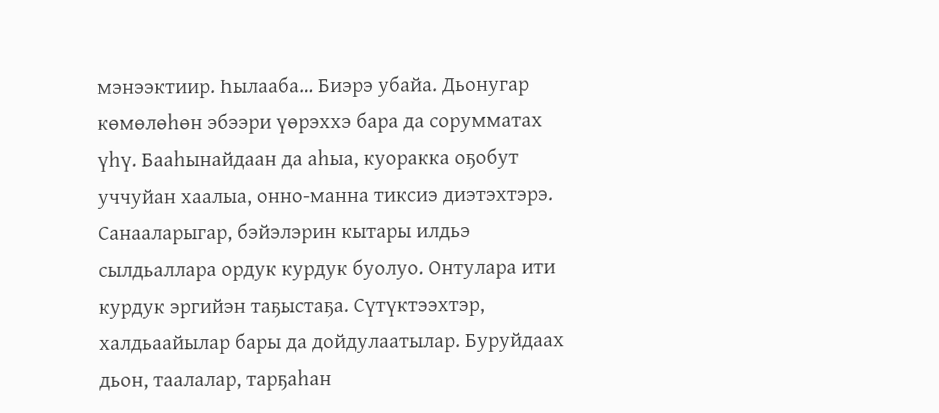мэнээктиир. Һылааба… Биэрэ убайа. Дьонугар көмөлөһөн эбээри үөрэххэ бара да сорумматах үһү. Бааһынайдаан да аһыа, куоракка оҕобут уччуйан хаалыа, онно-манна тиксиэ диэтэхтэрэ. Санааларыгар, бэйэлэрин кытары илдьэ сылдьаллара ордук курдук буолуо. Онтулара ити курдук эргийэн таҕыстаҕа. Сүтүктээхтэр, халдьаайылар бары да дойдулаатылар. Буруйдаах дьон, таалалар, тарҕаһан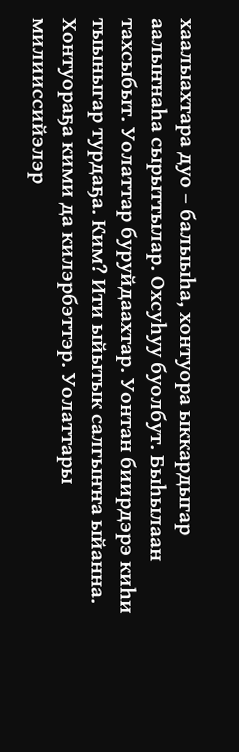хаалыахтара дуо – балыыһа, хонтуора ыккардыгар аалыҥнаһа сырыттылар. Охсуһуу буолбут. Быһылаан тахсыбыт. Уолаттар буруйдаахтар. Уонтан биирдэрэ киһи тыыныгар турдаҕа. Ким? Ити ыйытык салгыҥҥа ыйанна. Хонтуораҕа кими да килэрбэттэр. Уолаттары милииссийэлэр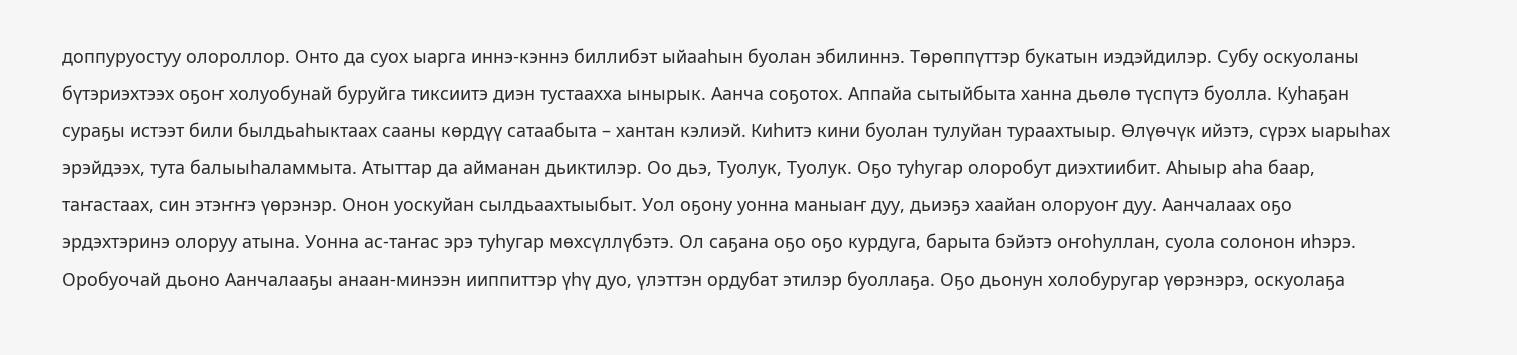доппуруостуу олороллор. Онто да суох ыарга иннэ-кэннэ биллибэт ыйааһын буолан эбилиннэ. Төрөппүттэр букатын иэдэйдилэр. Субу оскуоланы бүтэриэхтээх оҕоҥ холуобунай буруйга тиксиитэ диэн тустаахха ынырык. Аанча соҕотох. Аппайа сытыйбыта ханна дьөлө түспүтэ буолла. Куһаҕан сураҕы истээт били былдьаһыктаах сааны көрдүү сатаабыта – хантан кэлиэй. Киһитэ кини буолан тулуйан тураахтыыр. Өлүөчүк ийэтэ, сүрэх ыарыһах эрэйдээх, тута балыыһаламмыта. Атыттар да айманан дьиктилэр. Оо дьэ, Туолук, Туолук. Оҕо туһугар олоробут диэхтиибит. Аһыыр аһа баар, таҥастаах, син этэҥҥэ үөрэнэр. Онон уоскуйан сылдьаахтыыбыт. Уол оҕону уонна маныаҥ дуу, дьиэҕэ хаайан олоруоҥ дуу. Аанчалаах оҕо эрдэхтэринэ олоруу атына. Уонна ас-таҥас эрэ туһугар мөхсүллүбэтэ. Ол саҕана оҕо оҕо курдуга, барыта бэйэтэ оҥоһуллан, суола солонон иһэрэ. Оробуочай дьоно Аанчалааҕы анаан-минээн ииппиттэр үһү дуо, үлэттэн ордубат этилэр буоллаҕа. Оҕо дьонун холобуругар үөрэнэрэ, оскуолаҕа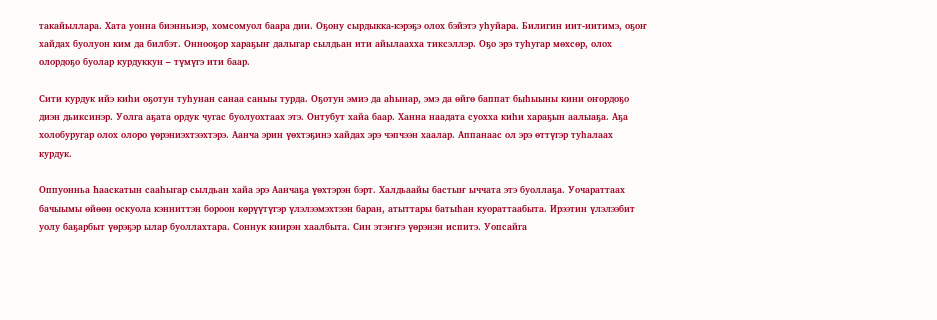такайыллара. Хата уонна биэнньиэр, хомсомуол баара дии. Оҕону сырдыкка-кэрэҕэ олох бэйэтэ уһуйара. Билигин иит-иитимэ, оҕоҥ хайдах буолуон ким да билбэт. Оннооҕор хараҕыҥ далыгар сылдьан ити айылаахха тиксэллэр. Оҕо эрэ туһугар мөхсөр, олох олордоҕо буолар курдуккун – түмүгэ ити баар.

Сити курдук ийэ киһи оҕотун туһунан санаа саныы турда. Оҕотун эмиэ да аһынар, эмэ да өйгө баппат быһыыны кини оҥордоҕо диэн дьиксинэр. Уолга аҕата ордук чугас буолуохтаах этэ. Онтубут хайа баар. Ханна наадата суохха киһи хараҕын аалыаҕа. Аҕа холобуругар олох олоро үөрэниэхтээхтэрэ. Аанча эрин үөхтэҕинэ хайдах эрэ чэпчээн хаалар. Аппанаас ол эрэ өттүгэр туһалаах курдук.

Оппуонньа Һааскатын сааһыгар сылдьан хайа эрэ Аанчаҕа үөхтэрэн бэрт. Халдьаайы бастыҥ ыччата этэ буоллаҕа. Уочараттаах бачыымы өйөөн оскуола кэнниттэн бороон көрүүтүгэр үлэлээмэхтээн баран, атыттары батыһан куораттаабыта. Ирээтин үлэлээбит уолу баҕарбыт үөрэҕэр ылар буоллахтара. Соннук киирэн хаалбыта. Син этэҥҥэ үөрэнэн испитэ. Уопсайга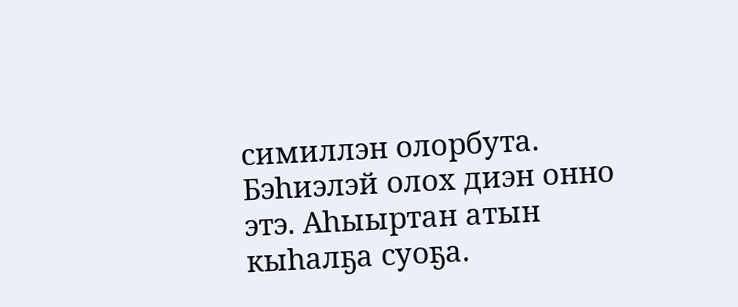симиллэн олорбута. Бэһиэлэй олох диэн онно этэ. Аһыыртан атын кыһалҕа суоҕа.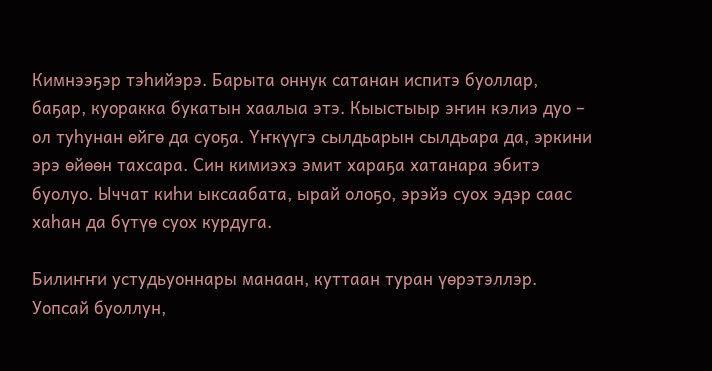Кимнээҕэр тэһийэрэ. Барыта оннук сатанан испитэ буоллар, баҕар, куоракка букатын хаалыа этэ. Кыыстыыр эҥин кэлиэ дуо – ол туһунан өйгө да суоҕа. Үҥкүүгэ сылдьарын сылдьара да, эркини эрэ өйөөн тахсара. Син кимиэхэ эмит хараҕа хатанара эбитэ буолуо. Ыччат киһи ыксаабата, ырай олоҕо, эрэйэ суох эдэр саас хаһан да бүтүө суох курдуга.

Билиҥҥи устудьуоннары манаан, куттаан туран үөрэтэллэр. Уопсай буоллун,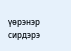үөрэнэр сирдэрэ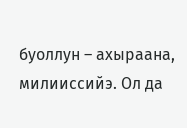буоллун – ахыраана, милииссийэ. Ол да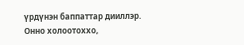үрдүнэн баппаттар дииллэр. Онно холоотоххо,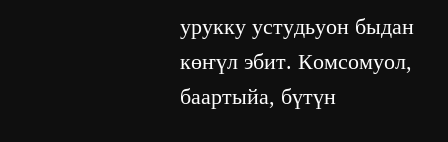урукку устудьуон быдан көҥүл эбит. Комсомуол, баартыйа, бүтүн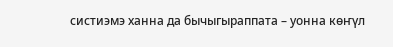систиэмэ ханна да бычыгыраппата – уонна көҥүл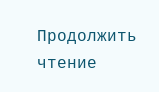Продолжить чтение